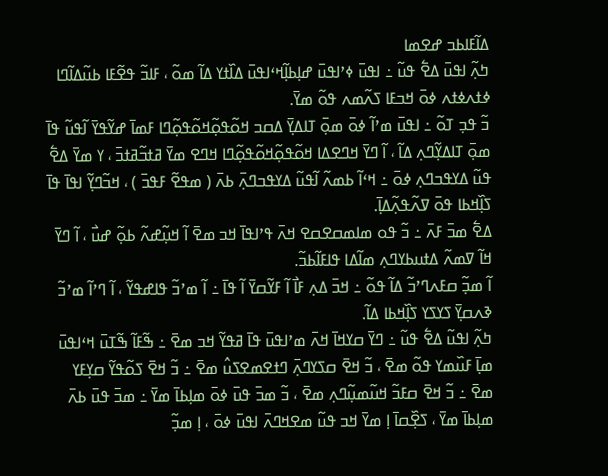ߡߊ߬ߓߊߕߏ ߝߐߘߊ
ߤߍ߲߬ ߊߟߎ߫ ߡߐ߱ ߟߎ߬ ߸ ߊߟߎ߫ ߦߴߊߟߎ߫ ߝߊ߲ߕߊ߲߬ߞߵߊߟߎ߫ ߡߊ߰ߙߌ ߡߊ߬ ߘߋ߬ ، ߓߊߏ߬ ߟߐ߬ߓߊ ߕߎ߬ߡߊ߬ߣߊ ߦߙߍߦߙߍ ߦߋ߫ ߞߏߓߊ ߖߍ߬ߘߍ ߟߋ߬ ߘߌ߫.
ߏ߬ ߟߏ߲ ߠߋ߬ ߸ ߊߟߎ߫ ߘߴߊ߬ ߦߋ߫ ߘߋ߲߫ ߠߊߡߌ߲߫ ߡߛߏ ߞߋ߬ߟߋ߲߬ߞߋ߬ߟߋ߲߬ߣߊ ߓߘߊ߫ ߝߌ߬ߟߌ߫ ߊ߬ߟߎ߬ ߟߊ߫ ߘߋ߲߫ ߠߊߡߌ߲߬ߣߍ߲ ߡߊ߬ ، ߊ߬ ߣߌ߫ ߞߣߐߡߊ ߞߋ߬ߟߋ߲߬ߞߋ߬ߟߋ߲߬ߣߊ ߞߣߐ ߘߌ߫ ߥߙߏ߬ߥߙߏ߫ ، ߌ ߘߌ߫ ߡߐ߱ ߟߎ߬ ߡߌߟߏߣߍ߲ ߦߋ߫ ߸ ߞߵߊ߬ ߕߘߍ߬ ߊ߬ߟߎ߬ ߡߌߟߏߣߍ߲߫ ߕߍ߫ ( ߘߟߐ߬ ߓߟߏ߫ ) ، ߞߏ߬ߣߌ߲߬ ߊߟߊ߫ ߟߊ߫ ߖߊ߲߰ߞߕߊ ߟߋ߫ ߜߍ߬ߟߍ߲߬ߡߊ߲߫.
ߡߐ߱ ߘߏ߫ ߓߍ߫ ߸ ߏ߬ ߟߋ ߘߊߘߛߐߛߐ ߞߍ߫ ߟߴߊߟߊ߫ ߞߏ ߘߐ߫ ߊ߬ ߞߎ߲߬ߝߍ߬ ߕߋ߲߬ ߝߎ߯ ، ߊ߬ ߣߌ߫ ߞߊ߬ ߜߘߍ߬ ߡߙߎߕߌߣߍ߲ ߘߊ߬ߡߊ ߟߊߓߊ߬ߕߏ߬.
ߊ߬ ߘߏ߲߬ ߛߓߍߣߴߏ߬ ߡߊ߬ ߟߋ߬ ߸ ߞߏ߫ ߡߍ߲ ߓߊ߯ ߊ߬ ߓߌ߬ߛߌ߫ ߊ߬ ߟߊ߫ ߸ ߊ߬ ߘߴߏ߬ ߟߊߝߟߌ߬ ، ߊ߬ ߣߴߊ߬ ߘߴߏ߬ ߢߍߛߌ߲߫ ߖߌߖߌ ߖߊ߲߰ߞߕߊ ߡߊ߬.
ߤߍ߲߬ ߊߟߎ߬ ߡߐ߱ ߟߎ߬ ߸ ߣߌ߫ ߛߌߞߊ߫ ߞߍ߫ ߘߴߊߟߎ߫ ߟߊ߫ ߥߟߌ߬ ߞߏ ߘߐ߫ ߸ ߒ߬ߓߊ߬ ߒ߬ߠߎ߫ ߞߵߊߟߎ߫ ߘߊ߲߫ ߓߎ߰ߘߌ ߟߋ߬ ߘߐ߫ ، ߏ߬ ߞߐ߫ ߛߖߌߣߍ߲߫ ߣߙߐߘߐߖߎ߮ ߘߐ߫ ߸ ߏ߬ ߞߐ߫ ߖߋ߬ߟߌ߬ ߛߌ߲ߓߌ ߘߐ߫ ߸ ߏ߬ ߞߐ߫ ߛߓߏ߬ ߞߎ߬ߘߎ߲߬ߣߍ߲ ߘߐ߫ ، ߏ߬ ߘߏ߫ ߟߎ߫ ߦߋ߫ ߘߊ߲ߕߊ߫ ߘߌ߫ ߸ ߘߏ߫ ߟߎ߫ ߕߍ߫ ߘߊ߲ߕߊ߫ ߘߌ߫ ، ߖߐ߲߰ߛߊ߫ ߊ߲ ߘߌ߫ ߞߏ ߟߎ߬ ߘߐߞߣߍ߫ ߊߟߎ߫ ߦߋ߫ ، ߊ߲ ߘߏ߲߬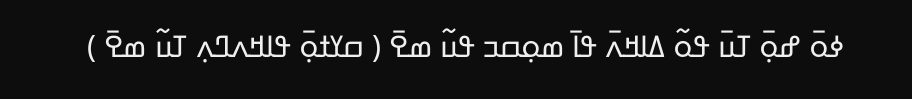ߦߋ߫ ߝߋ߲߫ ߠߎ߫ ߟߋ߬ ߡߊߞߍ߫ ߟߊ߫ ߘߋ߲ߛߏ ߟߎ߬ ߘߐ߫ ( ߛߌߙߋ߲߫ ߟߊߞߍߣߍ߲ ߠߎ߬ ߘߐ߫ )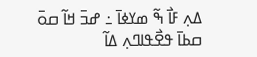ߡߍ߲ ߓߊ߯ ߒ߬ ߘߌߦߊ߫ ߸ ߝߏ߫ ߞߊ߬ ߛߋ߫ ߛߕߊ߫ ߟߐ߯ߟߊߣߍ߲ ߡߊ߬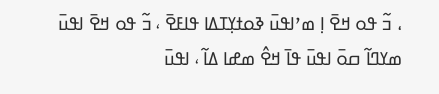، ߏ߬ ߟߋ ߞߐ߫ ߊ߲ ߘߴߊߟߎ߫ ߢߋߙߌ߲ߠߡߊ ߟߊߓߐ߫ ، ߏ߬ ߟߋ ߞߐ߫ ߊߟߎ߫ ߘߌߣߊ߬ ߛߋ߫ ߊߟߎ߫ ߟߊ߫ ߞߐ߮ ߘߝߊ ߡߊ߬ ، ߊߟߎ߫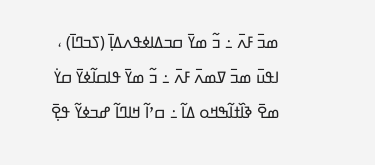ߘߏ߫ ߓߍ߫ ߸ ߏ߬ ߘߌ߫ ߛߏߡߊߦߟߍߡߊ߲߫ (ߖߏߣߊ߫) ، ߊߟߎ߫ ߘߏ߫ ߜߘߍ߫ ߓߍ߫ ߸ ߏ߬ ߘߌ߫ ߟߊߛߊ߬ߦߌ߫ ߛߌ߭ ߘߐ߫ ߢߊ߰ߙߊ߬ߒߞߋ ߡߊ߬ ߸ ߛߴߊ߬ ߞߊߣߊ߬ ߝߏߦߌ߬ ߟߐ߲߫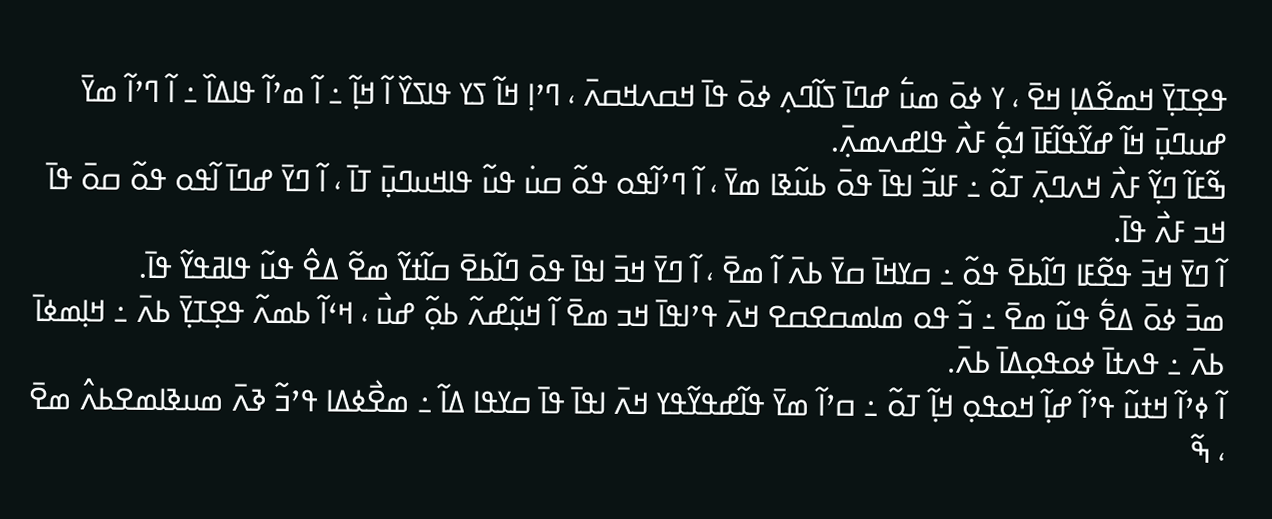ߟߐ߲ߠߌ߲߫ ߞߘߐ߬ߡߊ߲ ߞߐ߫ ، ߌ ߦߋ߫ ߘߎ߱ ߝߣߊ߫ ߖߊ߬ߣߍ߲ ߦߋ߫ ߟߊ߫ ߞߛߍߞߛߍ߫ ، ߣߴߊ߲ ߞߊ߬ ߖߌ ߟߊߖߌ߰ ߊ߬ ߞߊ߲߬ ߸ ߊ߬ ߘߴߊ߬ ߟߊߡߊ߰ ߸ ߊ߬ ߣߴߊ߬ ߘߌ߫ ߝߎߣߎ߲߫ ߞߊ߬ ߝߌ߬ߟߊ߬ߓߊ߫ ߗߋ߲߱ ߓߍ߯ ߟߊߝߍߘߍ߲߫.
ߒ߬ߓߊ߬ ߣߌ߲߬ ߓߍ߯ ߞߍߣߍ߲߫ ߠߋ߬ ߸ ߓߊߏ߬ ߊߟߊ߫ ߟߋ߫ ߕߎ߬ߢߊ ߘߌ߫ ، ߊ߬ ߣߴߊ߬ߟߋ ߟߋ߬ ߛߎ߭ ߟߎ߬ ߟߊߞߎߣߎ߲߫ ߠߊ߫ ، ߊ߬ ߣߌ߫ ߝߣߊ߫ ߊ߬ߟߋ ߟߋ߬ ߛߋ߫ ߟߊ߫ ߞߏ ߓߍ߯ ߟߊ߫.
ߊ߬ ߣߌ߫ ߞߏ߫ ߟߐ߬ߓߊ ߣߊ߬ߕߐ߫ ߟߋ߬ ߸ ߛߌߞߊ߫ ߛߌ߫ ߕߍ߫ ߊ߬ ߘߐ߫ ، ߊ߬ ߣߌ߫ ߞߏ߫ ߊߟߊ߫ ߟߋ߫ ߣߊ߬ߕߐ߫ ߛߊ߬ߙߌ߬ ߘߐ߬ ߡߐ߮ ߟߎ߬ ߟߊߥߟߌ߬ ߟߊ߫.
ߘߏ߫ ߦߋ߫ ߡߐ߱ ߟߎ߬ ߘߐ߫ ߸ ߏ߬ ߟߋ ߘߊߘߛߐߛߐ ߞߍ߫ ߟߴߊߟߊ߫ ߞߏ ߘߐ߫ ߊ߬ ߞߎ߲߬ߝߍ߬ ߕߋ߲߬ ߝߎ߯ ، ߞߵߊ߬ ߕߘߍ߬ ߟߐ߲ߠߌ߲߫ ߕߍ߫ ߸ ߞߊ߲ߘߦߊ߫ ߕߍ߫ ߸ ߟߍߙߊ߫ ߦߋߟߋ߲ߡߊ߫ ߕߍ߫.
ߊ߬ ߦߴߊ߬ ߞߙߎ߬ ߟߴߊ߬ ߝߊ߲߬ ߞߋߟߋ߲ ߞߊ߲߬ ߠߋ߬ ߸ ߛߴߊ߬ ߘߌ߫ ߟߊ߬ߝߟߌ߬ߟߌ ߞߍ߫ ߊߟߊ߫ ߟߊ߫ ߛߌߟߊ ߡߊ߬ ߸ ߘߐ߯ߦߡߊ ߟߴߏ߬ ߢߍ߫ ߘߎߢߊߘߐߕߍ߮ ߘߐ߫ ، ߒ߬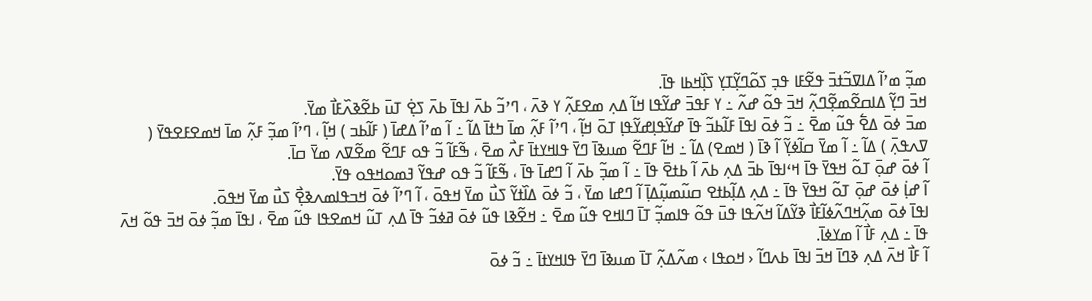ߘߏ߲߬ ߘߴߊ߬ ߡߊߜߏ߬ߙߏ߫ ߟߐ߬ߓߊ ߟߏ߲ ߖߋ߬ߣߌ߲߬ߠߌ߲ ߖߊ߲߰ߞߕߊ ߟߊ߫.
ߞߏ߫ ߣߌ߲߬ ߡߊߛߐ߬ߘߐ߲߬ߣߍ߲߬ ߞߏ߫ ߟߋ߬ ߝߍ߬ ߸ ߌ ߓߟߏ߫ ߝߌ߬ߟߊ ߞߊ߬ ߡߍ߲ ߘߐߓߍ߲߬ ߌ ߢߍ߫ ، ߣߴߏ߬ ߕߍ߫ ߊߟߊ߫ ߕߍ߫ ߖߐ߲߭ ߠߎ߫ ߕߐ߬ߢߍ߰ߓߊ߯ ߘߌ߫.
ߘߏ߫ ߦߋ߫ ߡߐ߱ ߟߎ߬ ߘߐ߫ ߸ ߏ߬ ߦߋ߫ ߊߟߊ߫ ߓߊ߬ߕߏ߬ ߟߊ߫ ߝߌ߬ߟߊ߲ߝߌ߬ߟߊ߲ ߠߋ߫ ߞߊ߲߬ ، ߣߴߊ߬ ߓߍ߲߬ ߘߊ߫ ߤߙߊ߫ ߡߊ߬ ߸ ߊ߬ ߘߴߊ߬ ߡߝߊ߫ ( ߓߊ߬ߕߏ ) ߞߊ߲߬ ، ߣߴߊ߬ ߘߏ߲߬ ߓߍ߲߬ ߘߊ߫ ߞߘߐߓߐߟߌ߫ ( ߜߍߟߍ߲߫ ) ߡߊ߬ ߸ ߊ߬ ߘߌ߫ ߛߊ߬ߦߌ߲߬ ߊ߬ ߢߊ߫ ( ߞߘߐ) ߡߊ߬ ߸ ߞߊ߬ ߓߣߐ߬ ߘߎߢߊ߫ ߣߌ߫ ߟߊߞߌߙߊ߫ ߓߍ߯ ߘߐ߫ ، ߒ߬ߓߊ߬ ߏ߬ ߟߋ ߓߣߐ߬ ߘߐ߬ߜߍ ߘߌ߫ ߛߊ߫.
ߊ߬ ߦߋ߫ ߝߋ߲߫ ߠߋ߬ ߞߟߌ߫ ߟߊ߫ ߞߵߊߟߊ߫ ߕߏ߫ ߡߍ߲ ߕߍ߫ ߊ߬ ߕߙߐ߫ ߟߊ߫ ߸ ߊ߬ ߘߏ߲߬ ߕߍ߫ ߊ߬ ߣߝߊ߫ ߟߊ߫ ، ߒ߬ߓߊ߬ ߏ߬ ߟߋ ߝߟߌ߬ ߔߘߋߞߟߋ ߟߌ߫.
ߊ߬ ߝߊ߲߭ ߦߋ߫ ߝߋ߲߫ ߠߋ߬ ߞߟߌ߫ ߟߊ߫ ߸ ߡߍ߲ ߡߊ߲߬ߕߙߐ ߛߎ߬ߘߎ߲߬ߡߊ߲߫ ߊ߬ ߣߝߊ ߘߌ߫ ، ߏ߬ ߦߋ߫ ߡߊ߰ߙߌ߬ ߖߎ߯ ߘߌ߫ ߞߟߋ߫ ، ߊ߬ ߣߴߊ߬ ߦߋ߫ ߞߏߟߊߘߍߢߐ߲߯ ߖߎ߯ ߘߌ߫ ߞߟߋ߫.
ߊߟߊ߫ ߦߋ߫ ߘߍ߲߬ߞߣߍ߬ߦߊ߬ߓߊ߯ ߢߌ߬ߡߊ߬ ߞߍ߬ߟߊ ߟߎ߫ ߟߋ߬ ߟߊߘߏ߲߬ ߠߊ߫ ߣߊߞߐ ߟߎ߬ ߘߐ߫ ߸ ߞߐ߬ߢߊ ߟߎ߬ ߦߋ߫ ߥߦߏ߬ ߟߊ߫ ߡߍ߲ ߠߎ߬ ߞߘߐߟߊ ߟߎ߬ ߘߐ߫ ، ߊߟߊ߫ ߘߏ߲߬ ߦߋ߫ ߞߏ߫ ߟߋ߬ ߞߍ߫ ߟߊ߫ ߸ ߡߍ߲ ߓߊ߯ ߊ߬ ߘߌߦߊ߫.
ߊ߬ ߓߊ߯ ߞߍ߫ ߡߍ߲ ߢߣߊ߫ ߞߏ߫ ߊߟߊ߫ ߕߍߣߊ߬ ‹ ߞߋߟߊ › ߘߍ߬ߡߍ߲߬ ߠߊ߫ ߘߎߢߊ߫ ߣߌ߫ ߟߊߞߌߙߊ߫ ߸ ߏ߬ ߦߋ߫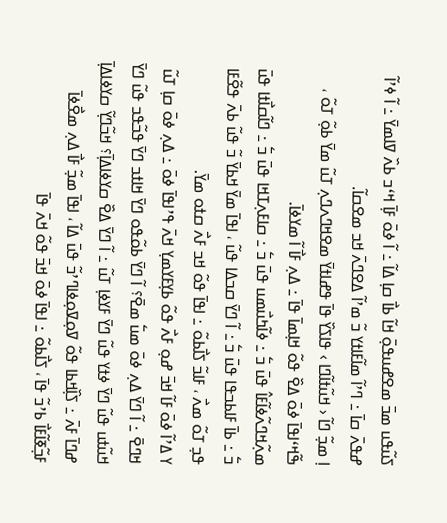ߖߎ߬ߟߎ ߘߏ߫ ߘߐߝߎߟߋ߲߫ ߞߊ߬ ߕߊ߯ ߛߊ߲ ߡߊ߬ ߸ ߊ߬ ߦߋ߫ ߓߊ߲߫ ߞߵߏ ߕߍ߰ ߜߊߘߌ߫ ߸ ߊ߬ ߦߴߊ߬ ߝߟߍ߫ ߛߊ߫ ߸ ߣߴߊ߬ ߘߊ߬ߓߊߙߌ ߏ߬ ߘߴߊ߬ ߡߐߣߍ߫ ߞߏ ߘߐߛߊ߬.
ߊ߲ ߘߏ߲߬ ߣߊ߬ ‹ ߞߎ߬ߙߊ߬ߣߊ › ߟߊߖߌ߰ ߟߊ߫ ߟߝߊߙߌ߫ ߘߐߞߣߍߣߍ߲ ߠߎ߬ ߘߌ߫ ߕߋ߲߬ ߠߋ߬ ، ߒ߬ߞߵߊߟߊ߫ ߦߋ߫ ߡߐ߰ ߟߋ߬ ߞߊ߲ߘߊ߫ ߟߊ߫ ߸ ߡߍ߲ ߓߊ߯ ߊ߬ ߘߌߦߊ߫.
ߘߍ߲߬ߞߣߍ߬ߦߊ߬ߓߊ߮ ߟߎ߫ ߏ߱ ߸ ߦߊ߬ߤߎ߯ߘߎ ߟߎ߫ ߏ߱ ߸ ߛߊߓߍ߲ߠߞߊ ߟߎ߫ ߏ߱ ߸ ߣߊ߬ߛߊ߯ߙߊ ߟߎ߫ ߏ߱ ߸ ߕߊ߫ ߓߊߕߏߟߊ ߟߎ߫ ߏ߱ ߸ ߊ߬ ߣߌ߫ ߛߏߡߊ ߟߎ߬ ، ߊߟߊ߫ ߘߌ߫ ߞߕߌ߫ ߏ߬ ߟߎ߬ ߕߍ߫ ߟߐ߬ߓߊ ߟߏ߲ ߠߋ߬ ߘߍ߯ ، ߓߊߏ߬ ߖߊ߯ߕߋ߬ ߸ ߊߟߊ߫ ߟߋ߬ ߞߏ ߓߍ߯ ߛߙߋ ߘߌ߫.
ߌ ߡߴߊ߬ ߦߋ߫ ߓߊ߬ ߞߏ߫ ߝߋ߲ ߓߍ߯ ߟߋ߬ ߕߌ߲ߓߌߘߌ߲ ߞߍ߫ ߟߴߊߟߊ߫ ߦߋ߫ ߸ ߡߍ߲ ߦߋ߫ ߛߊ߲ ߠߎ߬ ߞߣߐ߫ ߸ ߊ߬ ߣߌ߫ ߡߍ߲ ߦߋ߫ ߘߎ߱ ߘߐ߫؟ ߊ߬ ߣߌ߫ ߕߋ߬ߟߋ ߣߌ߫ ߞߊߙߏ ߣߌ߫ ߟߏ߬ߟߏ ߟߎ߬ ߣߌ߫ ߞߎ߬ߙߎ ߟߎ߬ ߣߌ߫ ߦߙߌ ߟߎ߬ ߣߌ߫ ߓߌߦߊ߲ ߠߎ߬ ߸ ߊ߬ ߣߌ߫ ߡߐ߰ ߛߌߦߊߡߊ߲߫؟ ߞߏ߬ߣߌ߲߬ ߛߌߦߊߡߊ߲߫ ߝߣߊ߫ ߓߍ߫ ߸ ߖߊ߲߰ߞߕߊ ߟߋ߬ ߜߋ߲ߜߋ߲ߦߊߣߴߏ߬ ߟߎ߫ ߡߊ߬ ، ߊߟߊ߫ ߘߏ߲߬ ߓߊ߯ ߡߍ߲ ߘߐ߯ߦߊ߫ ߓߏ߲߬ߧߊ߬ߓߊ߯ ߕߴߏ߬ ߟߊ߫ ، ߖߊ߯ߕߋ߬ ߸ ߊߟߊ߫ ߦߋ߫ ߞߏ߫ ߟߋ߬ ߞߍ߫ ߟߊ߫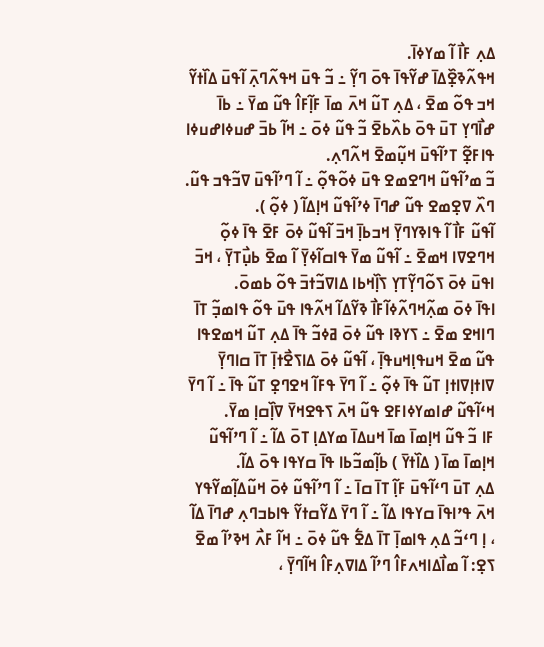ߡߍ߲ ߓߊ߯ ߊ߬ ߘߌߦߊ߫.
ߞߟߍ߬ߢߐ߲߰ߡߊ߫ ߝߌ߬ߟߊ߫ ߟߋ߫ ߣߌ߲߬ ߸ ߏ߬ ߟߎ߫ ߞߟߍ߬ߣߍ߲߫ ߊ߬ߟߎ߫ ߡߊ߰ߙߌ߬ ߞߏ ߟߋ߬ ߘߐ߫ ، ߡߍ߲ ߠߎ߬ ߞߍ߫ ߘߊ߫ ߓߊ߲߬ߓߊ߮ ߟߎ߬ ߘߌ߫ ߸ ߕߊ߫ ߝߊ߯ߣߌ߲ ߠߎ߫ ߟߋ߫ ߕߍ߰ߕߐ߫ ߏ߬ ߟߎ߬ ߦߋ߫ ߸ ߞߊ߬ ߕߏ߫ ߝߎߦߊߝߎߦߊ ߟߊߓߐ߲߬ ߠߴߊ߬ߟߎ߫ ߞߎ߲߬ߘߐ߫ ߞߍ߬ߣߍ߲.
ߏ߬ ߘߴߊ߬ߟߎ߬ ߞߣߐߘߐ ߟߎ߫ ߦߋ߬ߟߋ߲߬ ߸ ߊ߬ ߣߴߊ߬ߟߎ߫ ߜߏ߬ߟߏ ߟߎ߬.
ߣߍ߰ ߜߐ߲ߘߐ ߟߎ߬ ߝߣߊ߫ ߦߴߊ߬ߟߎ߬ ߞߊ߲ߡߊ߬ ( ߦߋ߲߬ ).
ߊ߬ߟߎ߬ ߓߊ߯ ߊ߬ ߟߊߢߌߣߌ߲߫ ߞߏߕߊ߲߫ ߞߏ߫ ߊ߬ߟߎ߬ ߦߋ߫ ߓߐ߫ ߟߊ߫ ߦߋ߲߬ ߞߣߐߜߊ ߞߘߐ߫ ߸ ߊ߬ߟߎ߬ ߘߌ߫ ߟߊߛߊ߬ߦߌ߲߫ ߊ߬ ߘߐ߫ ߕߎ߲߯ߠߌ߲߫ ، ߞߏ߫ ߊߟߎ߫ ߦߋ߫ ߖߋ߬ߣߌ߲߬ߠߌ߲ ߖߊ߲߰ߞߕߊ ߡߊߜߏ߬ߙߏ߫ ߟߋ߬ ߕߘߋ߫.
ߊߟߊ߫ ߦߋ߫ ߘߍ߲߬ߞߣߍ߬ߦߊ߬ߓߊ߯ ߢߌ߬ߡߊ߬ ߞߍ߬ߟߊ ߟߎ߫ ߟߋ߬ ߟߊߘߏ߲߬ ߠߊ߫ ߣߊߞߐ ߘߐ߫ ߸ ߖߌߢߊ ߟߎ߬ ߦߋ߫ ߥߦߏ߬ ߟߊ߫ ߡߍ߲ ߠߎ߬ ߞߘߐߟߊ ߟߎ߬ ߘߐ߫ ߞߎߟߊ߲ߞߎߟߊ߲߫ ، ߊ߬ߟߎ߬ ߦߋ߫ ߡߊߖߐ߯ߙߊ߲߫ ߠߊ߫ ߛߊߣߌ߲߫ ߜߊߙߊ߲ߜߊߙߊ߲ ߠߎ߬ ߟߊ߫ ߦߋ߲߬ ߸ ߊ߬ ߣߌ߫ ߟߓߊ߬ ߞߐߣߐ߲ ߠߎ߬ ߟߊ߫ ߸ ߊ߬ ߣߌ߫ ߞߵߊ߬ߟߎ߬ ߝߊߘߌߦߊߓߐ ߟߎ߬ ߞߍ߫ ߖߟߐߞߌ߫ ߜߊ߲߰ߛߊ߲ ߘߌ߫.
ߓߊ ߏ߬ ߟߎ߬ ߞߊ߲ߘߊ߫ ߘߊ߫ ߞߎߡߊ߫ ߘߌߡߊ߲ ߠߋ߫ ߡߊ߬ ߸ ߊ߬ ߣߴߊ߬ߟߎ߬ ߞߊ߲ߘߊ߫ ߘߊ߫ ( ߡߊ߰ߙߌ߫ ) ߕߊ߲߬ߘߏ߬ߕߊ ߟߊ߫ ߛߌߟߊ ߟߋ߫ ߡߊ߬.
ߡߍ߲ ߠߎ߫ ߣߵߊ߬ߟߎ߫ ߓߊ߲߬ ߠߊ߫ ߛߊ߫ ߸ ߊ߬ ߣߴߊ߬ߟߎ߬ ߦߋ߫ ߞߎ߬ߡߊ߲߬ߘߌ߬ߟߌ ߞߍ߫ ߟߴߊߟߊ߫ ߛߌߟߊ ߡߊ߬ ߸ ߊ߬ ߣߌ߫ ߡߌ߬ߛߙߌ߬ ߟߊߕߏߣߍ߲ ߝߣߊ߫ ߡߊ߬ ، ߊ߲ ߣߵߏ߬ ߡߍ߲ ߟߊߘߊ߲߫ ߠߊ߫ ߡߐ߱ ߟߎ߬ ߦߋ߫ ߸ ߞߊ߬ ߓߍ߯ ߞߢߴߊ߬ ߘߐ߫ ߖߐ߲: ߊ߬ ߘߊ߯ߡߊߞߍߓߊ߮ ߣߴߊ߬ ߡߊߜߍ߲ߓߊ߮ ߞߊ߬ߣߌ߲߫ ،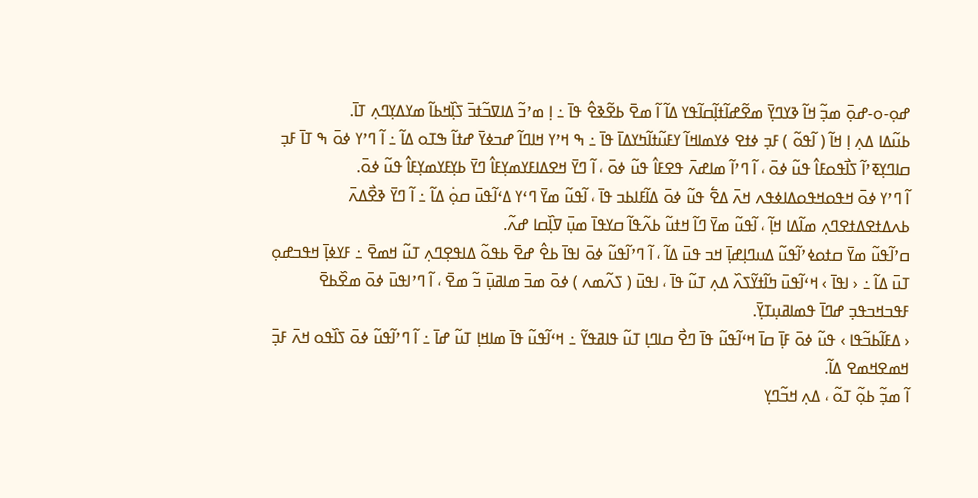ߝߋ߲-ߋ-ߝߋ߲߫ ߘߏ߲߬ ߞߊ߬ ߢߌߣߌ߲߫ ߘߐ߬ߝߊ߬ߙߊ߲߬ߛߊ߬ߟߌ ߡߊ߬ ߊ߬ ߘߐ߫ ߕߐ߬ߢߐ߮ ߟߊ߫ ߸ ߊ߲ ߘߴߏ߬ ߡߊߜߏ߬ߙߏ߫ ߖߊ߲߰ߞߕߊ߬ ߘߌߡߌ߲ߣߍ߲ ߠߊ߫.
ߕߎ߬ߡߊ ߡߍ߲ ߊ߲ ߞߊ߬ ( ߊ߬ߟߋ߬ ) ߓߏ߲ ߦߙߐ ߦߌߘߊߞߊ߬ ߌߓߎ߬ߙߊ߬ߤߌߡߊ߫ ߟߊ߫ ߸ ߒ ߞߴߌ ߞߊߣߊ߬ ߝߏߦߌ߫ ߝߙߊ߬ ߒߠߋ ߡߊ߬ ߸ ߊ߬ ߣߴߌ ߦߋ߫ ߒ ߠߊ߫ ߓߏ߲ ߛߊߣߌ߲ߧߴߊ߬ ߖߊ߯ߟߋߓߊ߮ ߟߎ߬ ߦߋ߫ ، ߊ߬ ߣߴߊ߬ ߘߊߝߍ߫ ߟߐߓߊ߮ ߟߎ߬ ߦߋ߫ ، ߊ߬ ߣߌ߫ ߞߐߡߊߓߌߘߌ߲ߓߊ߮ ߣߌ߫ ߕߌ߲ߓߌߘߌ߲ߓߊ߮ ߟߎ߬ ߦߋ߫.
ߊ߬ ߣߴߌ ߦߋ߫ ߞߟߋߞߟߋߡߊߦߟߍ ߞߍ߫ ߡߐ߱ ߟߎ߬ ߦߋ߫ ߡߊ߬ߓߊߕߏ ߟߊ߫ ، ߊ߬ߟߎ߬ ߘߌ߫ ߣߵߌ ߡߵߊ߬ߟߎ߫ ߛߋ߲߭ ߡߊ߬ ߸ ߊ߬ ߣߌ߫ ߢߐ߯ߡߍ߫ ߕߍߡߙߐߡߙߐߣߍ߲ ߘߊ߬ߡߊ ߞߊ߲߬ ، ߊ߬ߟߎ߬ ߘߌ߫ ߣߊ߬ ߞߙߎ߬ ߕߍ߬ߟߊ߬ ߛߌߟߊ߫ ߘߎ߲߫ ߜߊ߲߰ߛߊ ߝߍ߬.
ߛߴߊ߬ߟߎ߬ ߘߌ߫ ߛߙߋߦߴߊ߬ߟߎ߬ ߡߎߣߊ߲ߝߊ߲߫ ߞߏ ߟߎ߫ ߡߊ߬ ، ߊ߬ ߣߴߊ߬ߟߎ߬ ߦߋ߫ ߊߟߊ߫ ߕߐ߮ ߝߐ߫ ߕߟߋ߬ ߡߊߟߐ߲ߣߍ߲ ߠߎ߬ ߞߘߐ߫ ߸ ߓߌߦߊ߲߫ ߞߟߏߝߋ߲ ߠߎ߫ ߡߊ߬ ߸ ‹ ߊߟߊ߫ › ߞߵߊ߬ߟߎ߫ ߤߊ߬ߙߌ߬ߖߍ߰ ߡߍ߲ ߠߎ߬ ߟߊ߫ ، ߊߟߎ߫ ( ߖߍ߬ߘߍ ) ߦߋ߫ ߘߏ߫ ߘߊߥߎ߲߫ ߏ߬ ߘߐ߫ ، ߊ߬ ߣߴߊߟߎ߫ ߦߋ߫ ߘߐ߰ߕߐ߫ ߓߟߏߞߏߟߏ߲ ߝߣߊ߫ ߟߘߊߥߎ߲ߠߌ߲߫.
‹ ߡߓߊ߬ߕߏ߬ߟߊ › ߟߎ߬ ߦߋ߫ ߓߊ߲߫ ߛߊ߫ ߞߵߊ߬ߟߎ߬ ߟߊ߫ ߣߐ߯ ߛߊߣߊ߲ ߠߎ߬ ߟߊߥߟߌ߬ ߸ ߞߵߊ߬ߟߎ߬ ߟߊ߫ ߘߊߞߊ߲ ߠߎ߬ ߝߊ߫ ߸ ߊ߬ ߣߴߊ߬ߟߎ߬ ߦߋ߫ ߖߊ߰ߟߋ ߞߍ߫ ߓߏ߲߫ ߞߘߐߞߘߐ ߡߊ߬.
ߊ߬ ߘߏ߲߬ ߕߋ߲߬ ߠߋ߬ ، ߡߍ߲ ߞߏ߬ߣߌ߲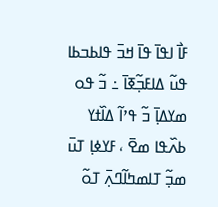ߓߊ߯ ߊߟߊ߫ ߟߊ߫ ߞߏ߫ ߟߊߕߏߕߊ ߟߎ߬ ߡߊߓߏ߲߬ߧߊ߫ ߸ ߏ߬ ߟߋ ߘߌߡߊ߲߫ ߏ߬ ߟߴߊ߬ ߡߊ߰ߙߌ ߕߍ߰ߟߊ ߘߐ߫ ، ߓߌߦߊ߲ ߠߎ߫ ߘߏ߲߬ ߠߊߘߤߊ߬ߣߍ߲߫ ߠߋ߬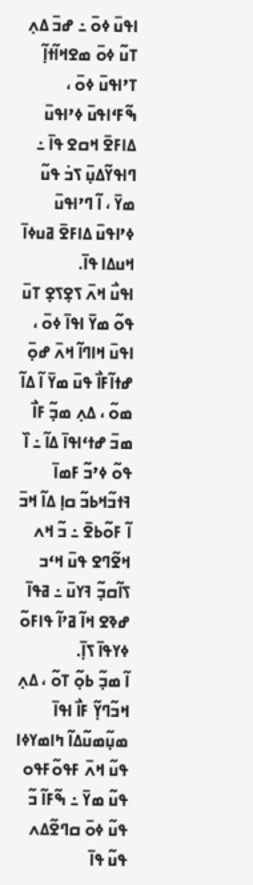ߊߟߎ߫ ߦߋ߫ ߸ ߝߏ߫ ߡߍ߲ ߠߎ߬ ߦߋ߫ ߘߐߞߊ߬ߙߊ߲߬ ߠߴߊߟߎ߫ ߦߋ߫ ، ߒ߬ߓߵߊߟߎ߫ ߦߴߊߟߎ߫ ߡߊߓߐ߫ ߞߛߐ ߟߊ߫ ߸ ߣߊߟߌ߬ߡߎ߲߫ ߖߏ߭ ߟߎ߬ ߘߌ߫ ، ߊ߬ ߣߴߊߟߎ߫ ߦߴߊߟߎ߫ ߡߊߓߐ߫ ߥߎߦߊ߫ ߞߎߡߊ ߟߊ߫.
ߊߟߎ߯ ߞߍ߫ ߖߐ߲ߖߐ߲ ߠߎ߫ ߟߋ߬ ߘߌ߫ ߊߟߊ߫ ߦߋ߫ ، ߊߟߎ߫ ߞߊߣߊ߬ ߞߍ߫ ߝߋ߲߫ ߝߙߊ߬ߓߊ߯ ߟߎ߫ ߘߌ߫ ߊ߬ ߡߊ߬ ߘߋ߬ ، ߡߍ߲ ߘߏ߲߬ ߓߊ߯ ߘߏ߫ ߝߙߵߊߟߊ߫ ߡߊ߬ ߸ ߊ߰ ߟߋ߬ ߦߴߏ߬ ߓߘߊ߫ ߔߙߏ߬ߞߕߏ߬ ߛߊ߲ ߡߊ߬ ߞߏ߫ ߊ߬ ߓߋ߬ߕߐ߫ ߸ ߏ߬ ߞߍ ߞߐ߬ߣߐ ߟߎ߫ ߞߵߏ ߖߊ߬ߛߏ߲߬ ߔߌߎ߫ ߸ ߥߟߊ߫ ߝߢߐ ߞߊ߬ ߥߴߊ߬ ߟߊߓߋ߬ ߦߌߟߊ߫ ߖߊ߲߫.
ߊ߬ ߘߏ߲߬ ߕߋ߲߬ ߠߋ߬ ، ߡߍ߲ ߞߏ߬ߣߌ߲߬ ߓߊ߯ ߊߟߊ߫ ߘߎ߲߬ߘߎ߬ߡߊ߬ ߤߊߘߌߦߊ ߟߎ߬ ߞߍ߫ ߓߟߋ߬ߓߟߋ ߟߎ߬ ߘߌ߫ ߸ ߒ߬ߓߊ߬ ߏ߬ ߟߎ߬ ߦߋ߫ ߛߣߐ߬ߡߍ ߟߎ߬ ߟߊ߫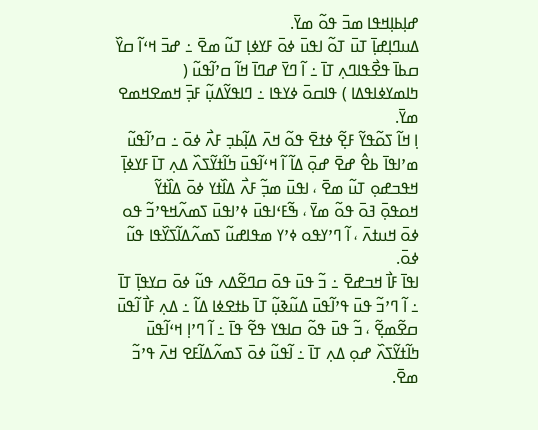ߝߊ߲ߕߊ߲ߞߟߊ ߘߏ߫ ߟߋ߬ ߘߌ߫.
ߡߎߣߊ߲ߝߊ߲߫ ߠߎ߫ ߠߋ߬ ߊߟߎ߫ ߦߋ߫ ߓߌߦߊ߲ ߠߎ߬ ߘߐ߫ ߸ ߝߏ߫ ߞߵߊ߬ ߛߌ߰ ߛߕߊ߫ ߟߐ߯ߟߊߣߍ߲ ߠߊ߫ ߸ ߊ߬ ߣߌ߫ ߝߣߊ߫ ߞߊ߬ ߛߴߊ߬ߟߎ߬ ( ߤߊߘߌߦߊߟߡߊ ) ߟߊߛߋ߫ ߦߌߟߊ ߸ ߣߊߟߌ߬ߡߎ߲߬ ߓߏ߲߫ ߞߘߐߞߘߐ ߘߌ߫.
ߊ߲ ߞߊ߬ ߖߋ߬ߟߌ߬ ߓߐ߲߬ ߦߙߐ߫ ߟߋ߬ ߞߍ߫ ߡߊ߲߬ߕߏ߲ ߓߍ߯ ߦߋ߫ ߸ ߛߴߊ߬ߟߎ߬ ߘߴߊߟߊ߫ ߕߐ߮ ߝߐ߫ ߝߋ߲߫ ߡߊ߬ ߊ߬ ߞߵߊ߬ߟߎ߫ ߤߊ߬ߙߌ߬ߖߍ߰ ߡߍ߲ ߠߊ߫ ߓߌߦߊ߲߫ ߞߟߏߝߋ߲ ߠߎ߬ ߘߐ߫ ، ߊߟߎ߫ ߘߏ߲߬ ߓߍ߯ ߡߊ߰ߙߌ ߦߋ߫ ߡߊ߰ߙߌ߬ ߞߋߟߋ߲߫ ߔߋ߫ ߟߋ߬ ߘߌ߫ ، ߒ߬ߓߵߊߟߎ߫ ߦߴߊߟߎ߫ ߖߘߍ߬ߞߟߴߏ߬ ߟߋ ߦߋ߫ ߞߎߙߍ߫ ، ߊ߬ ߣߴߌߟߋ ߦߴߌ ߘߟߊߝߎ߬ ߖߘߍ߬ߡߊ߬ߖߌ߰ߟߊ ߟߎ߬ ߦߋ߫.
ߊߟߊ߫ ߓߊ߯ ߞߏߝߐ߫ ߸ ߏ߬ ߟߎ߫ ߟߋ߫ ߛߣߐ߬ߡߍ ߟߎ߬ ߦߋ߫ ߛߌߟߊ߲߫ ߠߊ߫ ߸ ߊ߬ ߣߴߏ߬ ߟߎ߫ ߟߴߊ߬ߟߎ߫ ߡߎ߬ߢߎ߲߬ ߠߊ߫ ߕߙߐߦߊ ߡߊ߬ ߸ ߡߍ߲ ߓߊ߯ ߊ߬ߟߎ߫ ߛߐ߬ߘߐ߲߬ ، ߏ߬ ߟߎ߫ ߟߋ߬ ߛߊߟߌ ߟߐ߬ ߟߊ߫ ߸ ߊ߬ ߣߴߊ߲ ߞߵߊ߬ߟߎ߫ ߤߊ߬ߙߌ߬ߖߍ߰ ߝߋ߲ ߡߍ߲ ߠߊ߫ ߸ ߊ߬ߟߎ߬ ߦߋ߫ ߖߘߍ߬ߡߊ߬ߓߐ ߞߍ߫ ߟߴߏ߬ ߘߐ߫.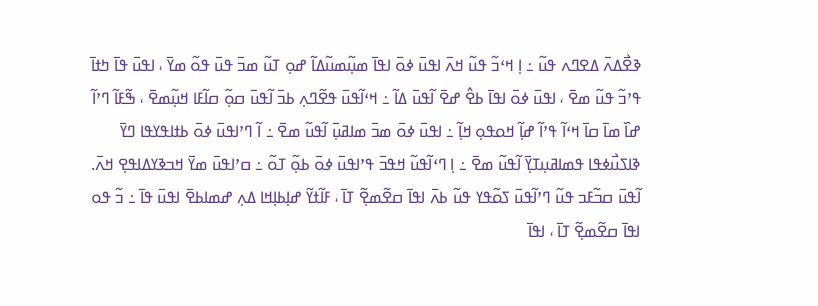ߢߐ߯ߡߍ߫ ߡߐߣߍ ߟߎ߬ ߸ ߊ߲ ߞߵߏ߬ ߟߎ߬ ߞߍ߫ ߊߟߎ߫ ߦߋ߫ ߊߟߊ߫ ߘߎ߲߬ߘߎ߬ߡߊ߬ ߝߋ߲ ߠߎ߬ ߘߏ߫ ߟߎ߫ ߟߋ߬ ߘߌ߫ ، ߊߟߎ߫ ߟߊ߫ ߤߙߊ߫ ߟߴߏ߬ ߟߎ߬ ߘߐ߫ ، ߊߟߎ߫ ߦߋ߫ ߊߟߊ߫ ߕߐ߮ ߝߐ߫ ߊ߬ߟߎ߫ ߡߊ߬ ߸ ߞߵߊ߬ߟߎ߫ ߟߐ߬ߣߍ߲ ߕߏ߫ ߊ߬ߟߎ߫ ߛߋ߲߬ ߛߊ߬ߓߊ ߞߎ߲߬ߘߐ߫ ، ߒ߬ߓߊ߬ ߣߴߊ߬ ߝߊ߰ ߘߊ߫ ߛߊ߫ ߞߵߊ߬ ߟߴߊ߬ ߝߊ߲߬ ߞߋߟߋ߲ ߞߊ߲߬ ߸ ߊߟߎ߫ ߦߋ߫ ߘߏ߫ ߘߊߥߎ߲߫ ߊ߬ߟߎ߬ ߘߐ߫ ߸ ߊ߬ ߣߴߊߟߎ߫ ߦߋ߫ ߕߙߊߟߌߟߊ ߣߌ߫ ߢߊߖߎ߯ߦߟߊ ߟߘߊߥߎ߲ߠߌ߲߫ ߊ߬ߟߎ߬ ߘߐ߫ ߸ ߊ߲ ߣߵߊ߬ߟߎ߬ ߞߟߏ߫ ߟߴߊߟߎ߫ ߦߋ߫ ߕߋ߲߬ ߠߋ߬ ߸ ߛߴߊߟߎ߫ ߘߌ߫ ߞߏߢߌߡߊߟߐ߲ ߞߍ߫.
ߊ߬ߟߎ߫ ߛߏ߬ߓߏ ߟߎ߬ ߣߴߊ߬ߟߎ߫ ߖߋ߬ߟߌ ߟߎ߬ ߕߍ߫ ߊߟߊ߫ ߛߐ߬ߘߐ߲߬ ߠߊ߫ ، ߓߊ߬ߙߌ߬ ߝߊ߲ߕߊ߲ߞߊ ߡߍ߲ ߝߘߊߕߐ߫ ߊߟߎ߫ ߟߊ߫ ߸ ߏ߬ ߟߋ ߊߟߊ߫ ߛߐ߬ߘߐ߲߬ ߠߊ߫ ، ߊߟߊ߫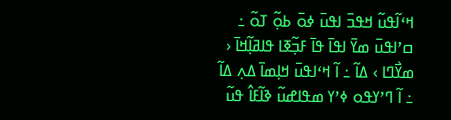ߞߵߊ߬ߟߎ߬ ߞߟߏ߫ ߊߟߎ߫ ߦߋ߫ ߕߋ߲߬ ߠߋ߬ ߸ ߛߴߊߟߎ߫ ߘߌ߫ ߊߟߊ߫ ߟߊ߫ ߓߏ߲߬ߧߊ ߟߊߥߊ߲߬ߞߊ߫ ‹ ߘߌ߯ߣߊ › ߡߊ߬ ߸ ߊ߬ ߞߵߊߟߎ߫ ߞߊ߲ߘߊ߫ ߡߍ߲ ߡߊ߬ ߸ ߊ߬ ߣߴߌߟߋ ߦߴߌ ߘߟߊߝߎ߬ ߢߊ߬ߓߊ߮ ߟߎ߬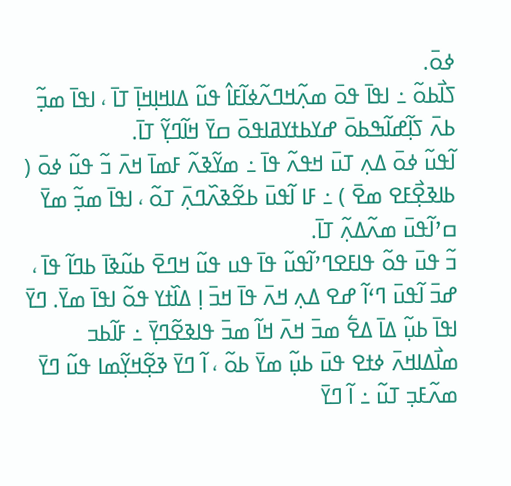ߦߋ߫.
ߖߊ߯ߕߋ߬ ߸ ߊߟߊ߫ ߟߋ߫ ߘߍ߲߬ߞߣߍ߬ߦߊ߬ߓߊ߮ ߟߎ߬ ߡߊߞߊ߲ߞߊ߲߫ ߠߊ߫ ، ߊߟߊ߫ ߘߏ߲߬ ߕߍ߫ ߖߊ߲߬ߝߊ߬ߒߕߋ߫ ߝߌߕߙߌߥߊߟߋ߫ ߛߌ߫ ߞߊ߬ߣߌ߲߬ ߠߊ߫.
ߊ߬ߟߎ߬ ߦߋ߫ ߡߍ߲ ߠߎ߫ ߞߟߍ߬ ߟߊ߫ ߸ ߘߌ߬ߢߍ߬ ߓߘߊ߫ ߞߍ߫ ߏ߬ ߟߎ߬ ߦߋ߫ ( ߕߊߢߐ߲߯ߓߐ ߘߐ߫ ) ߸ ߓߊ ߊ߬ߟߎ߫ ߕߐ߬ߢߍ߰ߣߍ߲߫ ߠߋ߬ ، ߊߟߊ߫ ߘߏ߲߬ ߘߌ߫ ߛߴߊ߬ߟߎ߫ ߘߍ߬ߡߍ߲߬ ߠߊ߫.
ߏ߬ ߟߎ߫ ߟߋ߬ ߟߊߓߐߣߴߊ߬ߟߎ߬ ߟߊ߫ ߟߎ ߟߎ߬ ߞߣߐ߫ ߕߎ߬ߢߊ߫ ߕߣߊ߬ ߟߊ߫ ، ߝߏ߫ ߊ߬ߟߎ߫ ߣߵߊ߬ ߝߐ ߡߍ߲ ߞߍ߫ ߟߊ߫ ߞߏ߫ ߊ߲ ߡߊ߰ߙߌ ߟߋ߬ ߊߟߊ߫ ߘߌ߫. ߣߌ߫ ߊߟߊ߫ ߕߎ߲߬ ߡߊ߫ ߡߐ߱ ߘߏ߫ ߞߍ߫ ߞߊ߬ ߘߏ߫ ߟߊߢߐ߬ߣߌ߲߫ ߸ ߓߊ߬ߕߏ ߘߊ߯ߡߊߞߍ߫ ߦߙߐ ߟߎ߫ ߕߎ߲߬ ߘߌ߫ ߕߋ߬ ، ߊ߬ ߣߌ߫ ߢߐ߲߬ߞߌ߲߬ߘߊ ߟߎ߬ ߣߌ߫ ߘߍ߬ߓߏ߲ ߠߎ߬ ߸ ߊ߬ ߣߌ߫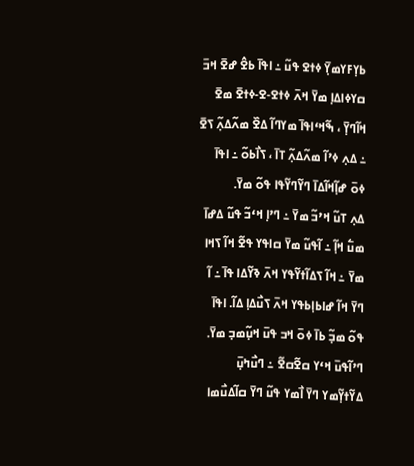ߕߌ߲ߓߌߘߌ߲߫ ߦߙߐ ߟߎ߬ ߸ ߊߟߊ߫ ߕߐ߮ ߝߐ߫ ߞߏ߫ ߛߌߦߊߡߊ߲ ߘߌ߫ ߞߍ߫ ߦߙߐ-ߐ-ߦߙߐ߫ ߘߐ߫ ߞߊ߬ߣߌ߲߫ ، ߒ߬ߞߵߊߟߊ߫ ߘߌߣߊ߬ ߡߐ߰ ߘߍ߬ߡߍ߲߬ ߖߐ߫ ߸ ߡߍ߲ ߦߴߊ߬ ߘߍ߬ߡߍ߲߬ ߠߊ߫ ، ߖߊ߯ߕߋ߬ ߸ ߊߟߊ߫ ߦߋ߫ ߝߊ߲߬ߞߊ߬ߡߊ߫ ߣߌ߬ߣߌ߬ߟߊ ߟߋ߬ ߘߌ߫.
ߡߍ߲ ߠߎ߬ ߞߴߏ߬ ߘߌ߫ ߸ ߣߴߊ߲ ߞߵߏ߬ ߟߎ߬ ߡߝߊ߫ ߘߎ߱ ߞߊ߲߬ ߸ ߊ߬ߟߎ߬ ߘߌ߫ ߛߊߟߌ ߟߐ߬ ߞߊ߬ ߖߞߊ ߘߌ߫ ߸ ߞߊ߬ ߖߡߊ߬ߙߌ߬ߟߌ ߞߍ߫ ߢߌ߬ߡߊ ߟߊ߫ ߸ ߊ߬ ߣߌ߫ ߞߊ߬ ߝߊߕߊ߲ߕߟߌ ߞߍ߫ ߖߎ߯ߡߊ߲ ߡߊ߬. ߊߟߊ߫ ߟߋ߬ ߘߏ߲߬ ߕߊ߫ ߦߋ߫ ߞߏ ߟߎ߫ ߞߎ߲߬ߘߏ߲ ߘߌ߫.
ߣߴߊ߬ߟߎ߫ ߞߵߌ ߛߐ߬ߛߐ߬ ߸ ߣߎ߯ߤߎ߲߫ ߡߌ߬ߙߌ߲߬ߘߌ ߣߌ߫ ߊ߯ߘߌ ߟߎ߬ ߣߌ߫ ߛߊ߬ߡߎ߯ߘߊ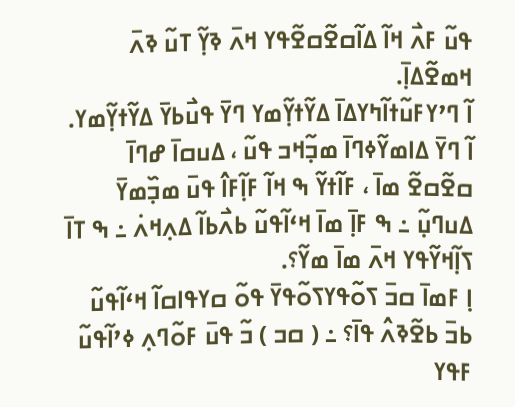ߟߎ߬ ߓߍ߯ ߞߊ߬ ߡߊ߬ߛߐ߬ߛߐ߬ߟߌ ߞߍ߫ ߢߌ߲߬ ߠߎ߬ ߢߍ߫ ߞߘߐ߬ߡߊ߲߫.
ߊ߬ ߣߴߌߓߎ߬ߙߊ߬ߤߌߡߊ߫ ߡߌ߬ߙߌ߲߬ߘߌ ߣߌ߫ ߟߎ߯ߕߌ߫ ߡߌ߬ߙߌ߲߬ߘߌ.
ߊ߬ ߣߌ߫ ߡߊߘߌ߬ߦߣߊ߫ ߘߏ߲߬ߞߏ ߟߎ߬ ، ߡߎߛߊ߫ ߝߣߊ߫ ߛߐ߬ߛߐ߬ ߘߊ߫ ، ߓߊ߬ߙߌ߬ ߒ ߞߊ߬ ߓߊ߲߬ߓߊ߮ ߟߎ߫ ߘߏ߲߰ߘߌ߫ ߡߎߣߎ߲߬ ߸ ߒ ߓߊ߲߫ ߘߊ߫ ߞߵߊ߬ߟߎ߬ ߕߍ߯ߕߊ߬ ߡߍ߲ߞߍ߭ ߸ ߒ ߠߊ߫ ߖߊ߲߬ߞߌ߬ߟߌ ߞߍ߫ ߘߊ߫ ߘߌ߬؟.
ߊ߲ ߓߘߊ߫ ߛߏ߫ ߖߋ߬ߟߌߖߋ߬ߟߌ߫ ߟߋ߬ ߛߌߟߊߛߊ߬ ߞߵߊ߬ߟߎ߬ ߕߏ߫ ߕߐ߬ߢߍ߮ ߟߊ߫؟ ߸ ( ߛߏ ) ߏ߬ ߟߎ߫ ߓߋ߬ߣߍ߲ ߦߴߊ߬ߟߎ߬ ߓߟߌ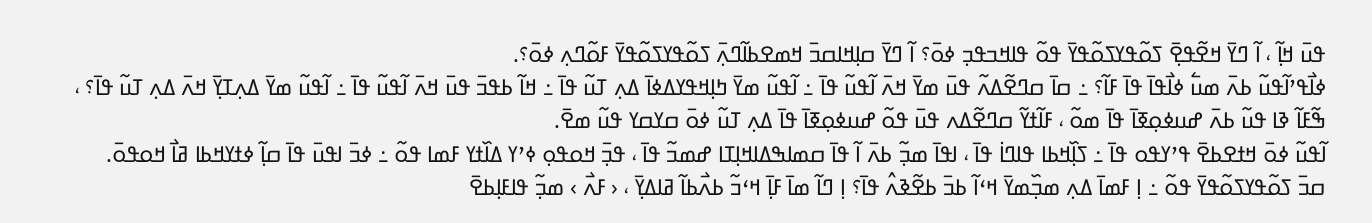ߟߎ߫ ߞߊ߲߬ ، ߊ߬ ߣߌ߫ ߞߐ߬ߟߐ߲߫ ߖߋ߬ߟߌߖߋ߬ߟߌ߫ ߟߋ߬ ߟߊߞߏߟߏ߲ ߦߋ߫؟ ߊ߬ ߣߌ߫ ߛߊ߲ߞߊߛߏ߫ ߞߘߐߕߊ߬ߣߍ߲߫ ߖߋ߬ߟߌߖߋ߬ߟߌ߫ ߓߋ߬ߣߍ߲ ߦߋ߫؟.
ߦߊ߯ߟߴߊ߬ߟߎ߬ ߕߍ߫ ߘߎ߱ ߦߊ߯ߟߊ߫ ߟߊ߫ ߓߊ߬؟ ߸ ߛߊ߫ ߛߣߐ߬ߡߍ߬ ߟߎ߫ ߘߌ߫ ߞߍ߫ ߊ߬ߟߎ߬ ߟߊ߫ ߸ ߊ߬ߟߎ߬ ߘߌ߫ ߤߊ߲ߞߟߌߡߦߊ߫ ߡߍ߲ ߠߎ߬ ߟߊ߫ ߸ ߞߊ߬ ߕߟߏ߫ ߟߎ߫ ߞߍ߫ ߊ߬ߟߎ߬ ߟߊ߫ ߸ ߊ߬ߟߎ߬ ߘߌ߫ ߡߍ߲ߠߌ߲߫ ߞߍ߫ ߡߍ߲ ߠߎ߬ ߟߊ߫؟ ، ߒ߬ߓߊ߬ ߢߊ ߟߎ߬ ߕߍ߫ ߝߎߦߋ߲ߧߊ߫ ߟߊ߫ ߘߋ߬ ، ߓߊ߬ߙߌ߬ ߛߣߐ߬ߡߍ ߟߎ߫ ߟߋ߬ ߝߎߦߋ߲ߧߊ߫ ߟߊ߫ ߡߍ߲ ߠߎ߬ ߦߋ߫ ߛߌߛߌ ߟߎ߬ ߘߐ߫.
ߊ߬ߟߎ߬ ߦߋ߫ ߞߙߐߕߐ߫ ߟߴߌߟߋ ߟߊ߫ ߸ ߖߊ߲߰ߞߕߊ ߟߊߣߊ߭ ߟߊ߫ ، ߊߟߊ߫ ߘߏ߲߬ ߕߍ߫ ߊ߬ ߟߊ߫ ߛߘߊߒߡߊߞߊ߲ߠߊ ߝߘߏ߬ ߟߊ߫ ، ߟߏ߲߫ ߞߋߟߋ߲ ߦߴߌ ߡߊ߰ߙߌ ߓߘߊ ߟߋ߬ ߸ ߦߏ߫ ߊߟߎ߫ ߟߊ߫ ߛߊ߲߬ ߦߙߌߞߕߊ ߥߊ߯ ߞߋߟߋ߫.
ߛߏ߫ ߖߋ߬ߟߌߖߋ߬ߟߌ߫ ߟߋ߬ ߸ ߊ߲ ߓߘߊ߫ ߡߍ߲ ߘߏ߲߰ߘߌ߫ ߞߵߊ߬ ߕߏ߫ ߕߐ߬ߢߍ߮ ߟߊ߫؟ ߊ߲ ߣߊ߬ ߘߊ߫ ߓߊ߲߫ ߞߵߏ߬ ߕߍ߯ߕߊ߬ ߥߊߡߌ߲߫ ، ‹ ߓߍ߯ › ߘߏ߲߬ ߟߊߓߊ߲ߕߐ߫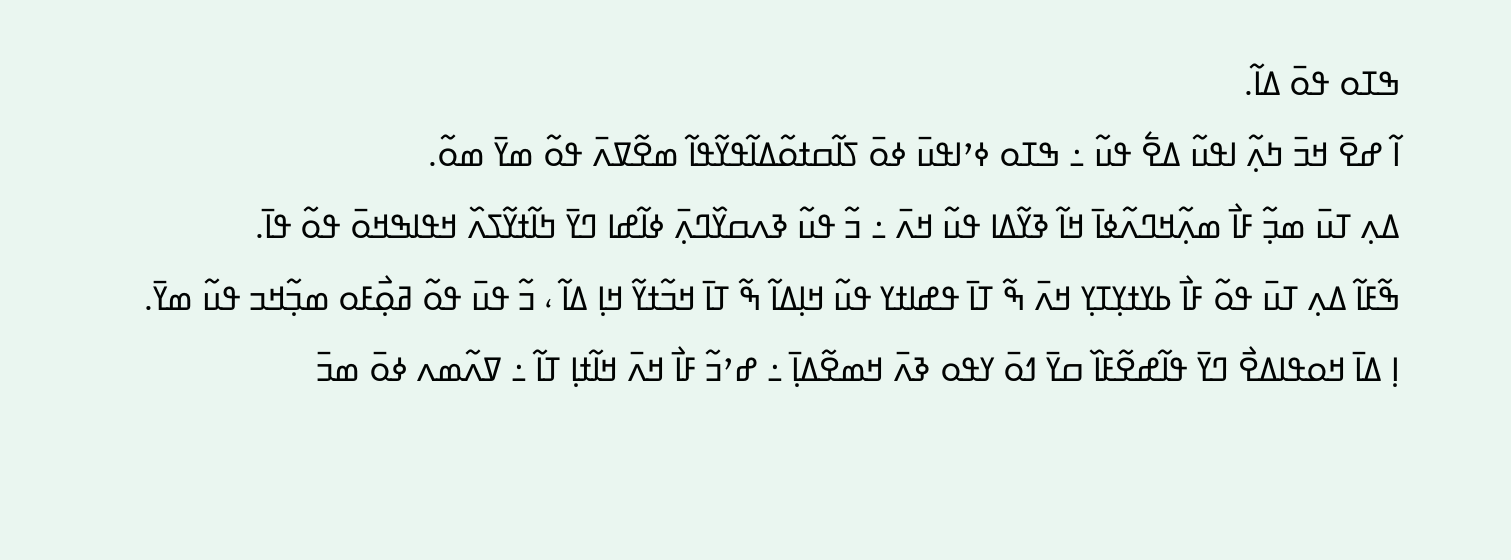ߒߠߋ ߟߋ߫ ߡߊ߬.
ߊ߬ ߝߐ߫ ߞߏ߫ ߤߍ߲߬ ߊߟߎ߬ ߡߐ߱ ߟߎ߬ ߸ ߒߠߋ ߦߴߊߟߎ߫ ߦߋ߫ ߖߊ߬ߛߙߋ߬ߡߊ߬ߟߌ߬ߟߊ߬ ߘߐ߬ߜߍ߫ ߟߋ߬ ߘߌ߫ ߘߋ߬.
ߡߍ߲ ߠߎ߫ ߘߏ߲߬ ߓߊ߯ ߘߍ߲߬ߞߣߍ߬ߦߊ߫ ߞߊ߬ ߢߌ߬ߡߊ ߟߎ߬ ߞߍ߫ ߸ ߏ߬ ߟߎ߬ ߢߍߛߌ߰ߣߍ߲߫ ߦߊ߬ߝߊ ߣߌ߫ ߤߊ߬ߙߌ߬ߖߍ߰ ߞߟߊߒߞߋ߫ ߟߋ߬ ߟߊ߫.
ߒ߬ߓߊ߬ ߡߍ߲ ߠߎ߫ ߟߋ߬ ߓߊ߯ ߕߌߙߌ߲ߠߌ߲ ߞߍ߫ ߒ߬ ߠߊ߫ ߟߝߊߙߌ ߟߎ߬ ߞߊ߲ߡߊ߬ ߒ߬ ߠߊ߫ ߞߏ߬ߙߌ߬ ߞߊ߲ ߡߊ߬ ، ߏ߬ ߟߎ߫ ߟߋ߬ ߥߋ߲߯ߓߋ ߘߏ߲߬ߞߏ ߟߎ߬ ߘߌ߫.
ߊ߲ ߡߊ߫ ߞߋߟߊߡߐ߯ ߣߌ߫ ߟߊ߬ߝߐ߬ߓߊ߰ ߛߌ߫ ߗߋ߫ ߌߟߋ ߢߍ߫ ߞߘߐ߬ߡߊ߲߫ ߸ ߝߴߏ߬ ߓߊ߯ ߞߍ߫ ߞߊ߬ߙߊ߲ ߠߊ߬ ߸ ߜߍ߬ߘߍ ߦߋ߫ ߘߏ߫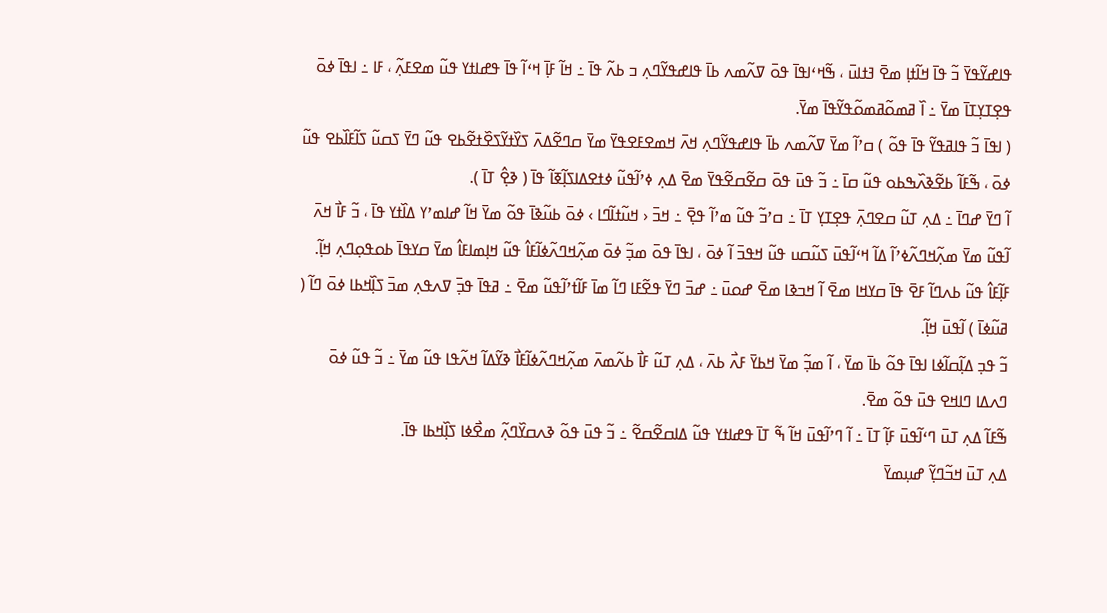ߟߊߝߌ߬ߟߌ߫ ߏ߬ ߟߊ߫ ߞߊ߬ߙߊ߲ ߘߐ߫ ߔߙߊߎ߫ ، ߒ߬ߞߵߊߟߊ߫ ߟߋ߫ ߜߍ߬ߘߍ ߕߊ߫ ߟߊߝߟߌ߬ߣߍ߲ ߏ ߕߍ߬ ߟߊ߫ ߸ ߞߊ߬ ߓߊ߲߫ ߞߵߊ߬ ߟߊ߫ ߟߝߊߙߌ ߟߎ߬ ߘߐߓߍ߲߬ ، ߓߊ ߸ ߊߟߊ߫ ߦߋ߫ ߟߐ߲ߠߌ߲ߠߊ߫ ߘߌ߫ ߸ ߊ߰ ߥߘߋ߬ߥߘߋ߬ߟߌ߬ߟߊ߫ ߘߌ߫.
( ߊߟߊ߫ ߏ߬ ߟߊߥߟߌ߬ ߟߊ߫ ߟߋ߬ ) ߛߴߊ߬ ߘߌ߫ ߜߍ߬ߘߍ ߕߊ߫ ߟߊߝߟߌ߬ߣߍ߲ ߞߍ߫ ߞߘߐߓߐߟߌ߫ ߘߌ߫ ߛߣߐ߬ߡߍ߫ ߖߌ߰ߙߌ߬ߖߐ߰ߙߐ߬ߕߐ ߟߎ߬ ߣߌ߫ ߖߛߎ߬ ߖߊ߬ߓߊ߰ߕߐ ߟߎ߬ ߦߋ߫ ، ߒ߬ߓߊ߬ ߕߐ߬ߢߍ߰ߒߕߋ ߟߎ߬ ߛߊ߫ ߸ ߏ߬ ߟߎ߫ ߟߋ߫ ߛߐ߬ߛߐ߬ߟߌ߫ ߘߐ߫ ߡߍ߲ ߦߴߊ߬ߟߎ߬ ߦߙߐߡߊߖߊ߲߬ߧߊ߬ ߟߊ߫ ( ߢߐ߲߮ ߠߊ߫ ).
ߊ߬ ߣߌ߫ ߝߣߊ߫ ߸ ߡߍ߲ ߠߎ߬ ߛߐߣߍ߲߫ ߟߐ߲ߠߌ߲ ߠߊ߫ ߸ ߛߴߏ߬ ߟߎ߬ ߘߴߊ߬ ߟߐ߲߫ ߸ ߞߏ߫ ‹ ߞߎ߬ߙߊ߬ߣߊ › ߦߋ߫ ߕߎ߬ߢߊ߫ ߟߋ߬ ߘߌ߫ ߞߊ߬ ߝߊߘߴߌ ߡߊ߰ߙߌ ߟߊ߫ ، ߏ߬ ߓߊ߯ ߞߍ߫ ߊ߬ߟߎ߬ ߘߌ߫ ߘߍ߲߬ߞߣߍ߬ߦߴߊ߬ ߡߊ߬ ߞߵߊ߬ߟߎ߫ ߖߎ߬ߛߎ ߟߎ߬ ߞߟߏ߫ ߊ߬ ߦߋ߫ ، ߊߟߊ߫ ߟߋ߫ ߘߏ߲߬ ߦߋ߫ ߘߍ߲߬ߞߣߍ߬ߦߊ߬ߓߊ߮ ߟߎ߬ ߞߊ߲ߘߊߓߊ߮ ߘߌ߫ ߛߌߟߊ߫ ߕߋߟߋ߲ߣߍ߲ ߞߊ߲߬.
ߓߊ߲߬ߓߊ߮ ߟߎ߬ ߕߍߣߊ߬ ߓߐ߫ ߟߊ߫ ߛߌߞߊ ߘߐ߫ ߊ߬ ߞߏߢߊ ߘߐ߫ ߝߋߎ߫ ߸ ߝߏ߫ ߣߌ߫ ߟߐ߬ߓߊ ߣߊ߬ ߘߊ߫ ߓߊ߬ߙߴߊ߬ߟߎ߬ ߘߐ߫ ߸ ߥߟߊ߫ ߟߏ߲߫ ߜߍߟߍ߲ ߘߏ߫ ߖߊ߲߰ߞߕߊ ߦߋ߫ ߣߊ߬ ( ߥߎ߬ߦߊ߫ ) ߊ߬ߟߎ߫ ߞߊ߲߬.
ߏ߬ ߟߏ߲ ߡߊ߲߬ߛߊ߬ߦߊ ߊߟߊ߫ ߟߋ߬ ߕߊ߫ ߘߌ߫ ، ߊ߬ ߘߏ߲߬ ߘߌ߫ ߞߕߌ߫ ߓߍ߯ ߕߍ߫ ، ߡߍ߲ ߠߎ߬ ߓߊ߯ ߕߍ߬ߘߍ߫ ߘߍ߲߬ߞߣߍ߬ߦߊ߬ߓߊ߯ ߢߌ߬ߡߊ߬ ߞߍ߬ߟߊ ߟߎ߬ ߘߌ߫ ߸ ߏ߬ ߟߎ߬ ߦߋ߫ ߣߍߡߊ ߣߊߞߐ ߟߎ߫ ߟߋ߬ ߘߐ߫.
ߒ߬ߓߊ߬ ߡߍ߲ ߠߎ߫ ߣߵߊ߬ߟߎ߫ ߓߊ߲߬ ߠߊ߫ ߸ ߊ߬ ߣߴߊ߬ߟߎ߫ ߞߊ߬ ߒ߬ ߠߊ߫ ߟߝߊߙߌ ߟߎ߬ ߡߊߛߐ߬ߛߐ߬ ߸ ߏ߬ ߟߎ߫ ߟߋ߬ ߢߍߛߌ߰ߣߍ߲߬ ߘߐ߯ߦߊ ߖߊ߲߰ߞߕߊ ߟߊ߫.
ߡߍ߲ ߠߎ߫ ߞߏ߬ߣߌ߲߬ ߝߎ߲ߘߌ߫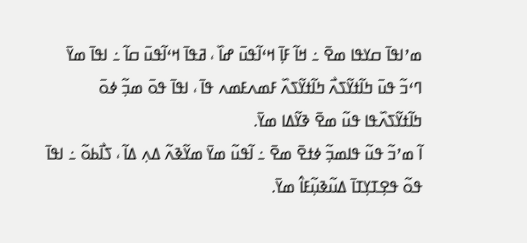ߘߴߊߟߊ߫ ߛߌߟߊ ߘߐ߫ ߸ ߞߊ߬ ߓߊ߲߫ ߞߵߊ߬ߟߎ߫ ߝߊ߰ ، ߥߟߊ߫ ߞߵߊ߬ߟߎ߫ ߛߊ߬ ߸ ߊߟߊ߫ ߘߌ߫ ߣߵߏ߬ ߟߎ߫ ߤߊ߬ߙߌ߬ߖߍ߯ ߤߊ߬ߙߌ߬ߖߍ߰ ߓߘߍߓߘߍ ߟߊ߫ ، ߊߟߊ߫ ߟߋ߫ ߘߏ߲߬ ߦߋ߫ ߤߊ߬ߙߌ߬ߖߍ߰ߟߊ ߟߎ߬ ߘߐ߫ ߢߌ߬ߡߊ ߘߌ߫.
ߊ߬ ߘߴߏ߬ ߟߎ߬ ߟߊߘߏ߲߬ ߦߙߐ߫ ߘߐ߫ ߸ ߊ߬ߟߎ߬ ߘߌ߫ ߘߌ߬ߢߍ߬ ߡߍ߲ ߡߊ߬ ، ߖߊ߯ߕߋ߬ ߸ ߊߟߊ߫ ߟߋ߬ ߟߐ߲ߠߌ߲ߠߊ߫ ߡߎ߬ߢߎ߲߬ߓߊ߮ ߘߌ߫.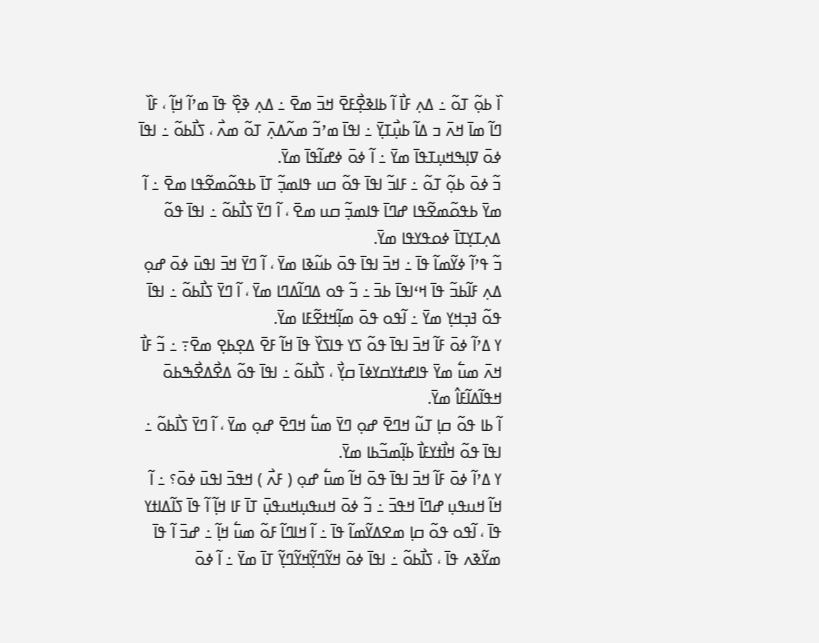ߊ߰ ߕߋ߲߬ ߠߋ߬ ߸ ߡߍ߲ ߓߊ߯ ߊ߬ ߕߊߢߐ߲߯ߓߐ߫ ߞߏ߫ ߘߐ߫ ߸ ߡߍ߲ ߢߐ߲߰ ߟߊ߫ ߘߴߊ߬ ߞߊ߲߬ ، ߓߊ߰ ߣߊ߬ ߘߊ߫ ߞߍ߫ ߏ ߡߊ߬ ߕߎ߲߯ߠߌ߲߫ ߸ ߊߟߊ߫ ߘߴߏ߬ ߘߍ߬ߡߍ߲߫ ߠߋ߬ ߘߍ߯ ، ߖߊ߯ߕߋ߬ ߸ ߊߟߊ߫ ߦߋ߫ ߜߊ߲ߒߞߎ߲ߠߟߊ߫ ߘߌ߫ ߸ ߊ߬ ߦߋ߫ ߦߝߊ߬ߟߊ߫ ߘߌ߫.
ߏ߬ ߦߋ߫ ߕߋ߲߬ ߠߋ߬ ߸ ߓߊߏ߬ ߊߟߊ߫ ߟߋ߬ ߛߎ ߟߊߘߏ߲߬ ߠߊ߫ ߕߟߋ߬ߘߐ߬ߟߊ ߘߐ߫ ߸ ߊ߬ ߘߌ߫ ߕߟߋ߬ߘߐ߬ߟߊ ߝߣߊ߫ ߟߊߘߏ߲߬ ߛߎ ߘߐ߫ ، ߊ߬ ߣߌ߫ ߖߊ߯ߕߋ߬ ߸ ߊߟߊ߫ ߟߋ߬ ߡߍ߲ߠߌ߲ߠߊ߫ ߦߋߟߌߟߊ ߘߌ߫.
ߏ߬ ߟߴߊ߬ ߦߌ߬ߘߊ߬ ߟߊ߫ ߸ ߞߏ߫ ߊߟߊ߫ ߟߋ߫ ߕߎ߬ߢߊ ߘߌ߫ ، ߊ߬ ߣߌ߫ ߞߏ߫ ߊߟߎ߫ ߦߋ߫ ߝߋ߲ ߡߍ߲ ߓߊ߬ߕߏ߬ ߟߊ߫ ߞߵߊߟߊ߫ ߕߏ߫ ߸ ߏ߬ ߟߋ ߡߣߊ߬ߡߣߊ ߘߌ߫ ، ߊ߬ ߣߌ߫ ߖߊ߯ߕߋ߬ ߸ ߊߟߊ߫ ߟߋ߬ ߔߏ߲ߞߌ߲ ߘߌ߫ ߸ ߊ߬ߟߋ ߟߋ߫ ߘߊ߲߬ߞߙߐ߬ߓߊ ߘߌ߫.
ߌ ߡߴߊ߬ ߦߋ߫ ߓߊ߬ ߞߏ߫ ߊߟߊ߫ ߟߋ߬ ߖߌ ߟߊߖߌ߰ ߟߊ߫ ߞߊ߬ ߓߐ߫ ߡߐ߲ߕߐ߲ ߘߐ߫߹ ߸ ߏ߬ ߓߊ߯ ߞߍ߫ ߘߎ߱ ߘߌ߫ ߟߊߝߙߌߛߌߦߊ߫ ߛߌ߲߯ ، ߖߊ߯ߕߋ߬ ߸ ߊߟߊ߫ ߟߋ߬ ߡߐ߯ߡߐ߯ߒߕߋ߫ ߞߟߊ߬ߡߊ߬ߓߊ߮ ߘߌ߫.
ߊ߬ ߕߊ ߟߋ߬ ߛߊ߲ ߠߎ߬ ߞߣߐ߫ ߝߋ߲ ߣߌ߫ ߘߎ߱ ߞߣߐ߫ ߝߋ߲ ߘߌ߫ ، ߊ߬ ߣߌ߫ ߖߊ߯ߕߋ߬ ߸ ߊߟߊ߫ ߟߋ߬ ߞߊ߯ߙߌߓߊ߯ ߕߊ߲߬ߘߏ߬ߕߊ ߘߌ߫.
ߌ ߡߴߊ߬ ߦߋ߫ ߓߊ߬ ߞߏ߫ ߊߟߊ߫ ߟߋ߫ ߞߊ߬ ߘߎ߱ ߝߋ߲ ( ߓߍ߯ ) ߞߟߏ߫ ߊߟߎ߫ ߦߋ߫؟ ߸ ߊ߬ ߞߊ߬ ߞߎߟߎ߲ ߝߣߊ߫ ߞߟߏ߫ ߸ ߏ߬ ߦߋ߫ ߞߎߟߎ߲ߞߎߟߎ߲߫ ߠߊ߫ ߓߊ ߞߊ߲߬ ߊ߬ ߟߊ߫ ߖߊ߬ߡߊߙߌ ߟߊ߫ ، ߊ߬ߟߋ ߟߋ߬ ߛߊ߲ ߘߐߡߌ߬ߘߊ߬ ߟߊ߫ ߸ ߊ߬ ߞߊߣߊ߬ ߓߋ߬ ߘߎ߱ ߞߊ߲߬ ߸ ߝߏ߫ ߊ߬ ߟߊ߫ ߘߌ߬ߢߍ ߟߊ߫ ، ߖߊ߯ߕߋ߬ ߸ ߊߟߊ߫ ߦߋ߫ ߞߌ߬ߣߌ߲߬ߞߌ߬ߣߌ߲߬ ߠߊ߫ ߘߌ߫ ߸ ߊ߬ ߦߋ߫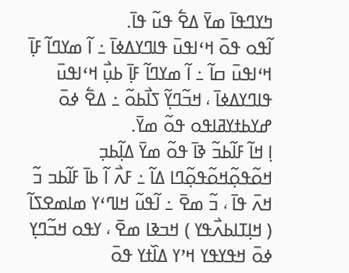ߤߌߣߟߊ߫ ߘߌ߫ ߡߐ߱ ߟߎ߬ ߟߊ߫.
ߊ߬ߟߋ ߟߋ߫ ߞߵߊߟߎ߫ ߟߊߣߌߡߦߊ߫ ߸ ߊ߬ ߘߌߣߊ߬ ߓߊ߲߫ ߞߵߊߟߎ߫ ߛߊ߬ ߸ ߊ߬ ߘߌߣߊ߬ ߓߊ߲߫ ߕߎ߲߯ ߞߵߊߟߎ߫ ߟߊߣߌߡߦߊ߫ ، ߞߏ߬ߣߌ߲߬ ߖߊ߯ߕߋ߬ ߸ ߡߐ߱ ߦߋ߫ ߝߌߕߙߌߥߊߟߋ ߟߋ߬ ߘߌ߫.
ߊ߲ ߞߊ߬ ߓߊ߬ߕߏ߬ ߢߊ߫ ߟߋ߬ ߘߌ߫ ߡߊ߲߬ߕߏ߲ ߞߋ߬ߟߋ߲߬ߞߋ߬ߟߋ߲߬ߣߊ ߡߊ߬ ߸ ߓߍ߯ ߊ߬ ߕߊ߫ ߓߊ߬ߕߏ ߏ߬ ߞߍ߫ ߟߊ߫ ، ߏ߬ ߘߐ߫ ߸ ߊ߬ߟߎ߬ ߞߊߣߵߌ ߘߊߘߐߖߊ߬ ( ߞߊ߲ߠߊߕߍ߯ߟߌ ) ߞߏߢߊ ߘߐ߫ ، ߌߟߋ ߞߏ߬ߣߌ߲ ߦߋ߫ ߞߟߌߟߌ ߞߴߌ ߡߊ߰ߙߌ ߟߋ߫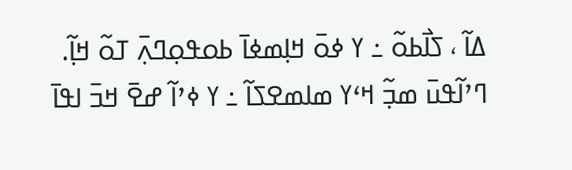ߡߊ߬ ، ߖߊ߯ߕߋ߬ ߸ ߌ ߦߋ߫ ߞߊ߲ߘߦߊ߫ ߕߋߟߋ߲ߣߍ߲߫ ߠߋ߬ ߞߊ߲߬.
ߣߴߊ߬ߟߎ߫ ߘߏ߲߬ ߞߵߌ ߘߊߘߐߖߊ߬ ߸ ߌ ߦߴߊ߬ ߝߐ߫ ߞߏ߫ ߊߟߊ߫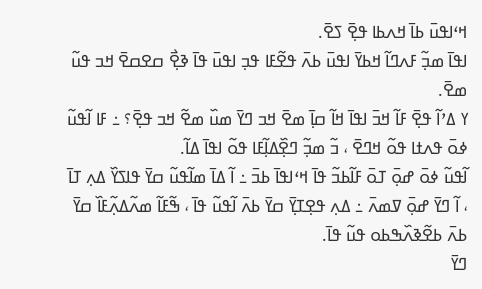ߞߵߊߟߎ߫ ߕߊ߫ ߞߍߕߊ ߟߐ߲߫ ߖߐ߫.
ߊߟߊ߫ ߘߏ߲߬ ߓߍߣߊ߬ ߞߕߌ߫ ߊߟߎ߫ ߕߍ߫ ߟߐ߬ߓߊ ߟߏ߲ ߊߟߎ߫ ߟߊ߫ ߢߐ߲߯ ߛߐߛߐ߫ ߞߏ ߟߎ߬ ߘߐ߫.
ߌ ߡߴߊ߬ ߟߐ߲߫ ߓߊ߬ ߞߏ߫ ߊߟߊ߫ ߞߊ߬ ߛߊ߲߫ ߘߐ߫ ߞߏ ߣߌ߫ ߘߎ߰ ߘߐ߬ ߞߏ ߟߐ߲߫؟ ߸ ߓߊ ߊ߬ߟߎ߬ ߦߋ߫ ߟߍߙߊ ߟߋ߬ ߞߣߐ߫ ، ߏ߬ ߘߏ߲߬ ߣߐ߲߰ߡߊ߲߬ߓߊ ߟߋ߬ ߊߟߊ߫ ߡߊ߬.
ߊ߬ߟߎ߬ ߦߋ߫ ߝߋ߲߫ ߠߋ߫ ߓߊ߬ߕߏ߬ ߟߊ߫ ߞߵߊߟߊ߫ ߕߏ߫ ߸ ߊ߬ ߡߊ߫ ߘߊ߬ߟߎ߬ ߛߌ߫ ߟߊߖߌ߰ ߡߍ߲ ߠߊ߫ ، ߊ߬ ߣߌ߫ ߝߋ߲߫ ߜߘߍ߫ ߸ ߡߍ߲ ߟߐ߲ߠߌ߲߫ ߛߌ߫ ߕߍ߫ ߊ߬ߟߎ߬ ߟߊ߫ ، ߒ߬ߓߊ߬ ߘߍ߬ߡߍ߲߬ߓߊ߰ ߛߌ߫ ߕߍ߫ ߕߐ߬ߢߍ߰ߒߕߋ ߟߎ߬ ߟߊ߫.
ߣߌ߫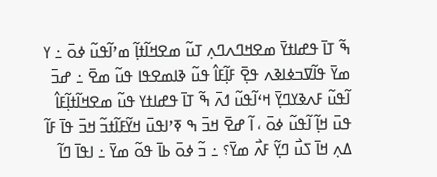ߒ߬ ߠߊ߫ ߟߝߊߙߌ߫ ߘߐߞߣߍߣߍ߲ ߠߎ߬ ߘߐߞߊ߬ߙߊ߲߬ ߘߴߊ߬ߟߎ߬ ߦߋ߫ ߸ ߌ ߘߌ߫ ߟߊ߬ߜߏߦߊߢߍ ߟߐ߲߫ ߓߊ߲߬ߓߊ߮ ߟߎ߬ ߢߊߘߐߟߊ ߟߎ߬ ߘߐ߫ ߸ ߝߏ߫ ߊ߬ߟߎ߬ ߓߍߢߌߣߌ߲߫ ߞߵߊ߬ߟߎ߬ ߗߍ߫ ߒ߬ ߠߊ߫ ߟߝߊߙߌ ߟߎ߬ ߘߐߞߊ߬ߙߊ߲߬ߓߊ߮ ߟߎ߫ ߞߊ߲߬ ߊ߬ߟߎ߬ ߦߋ߫ ، ߊ߬ ߝߐ߫ ߞߏ߫ ߒ ߧߴߊߟߎ߫ ߞߌ߬ߓߊ߬ߙߏ߬ ߞߏ߫ ߟߊ߫ ߓߊ߬ ߡߍ߲ ߞߊ߫ ߖߎ߯ ߣߌ߲߬ ߓߍ߯ ߘߌ߫؟ ߸ ߏ߬ ߦߋ߫ ߕߊ߫ ߟߋ߬ ߘߌ߫ ߸ ߊߟߊ߫ ߣߊ߬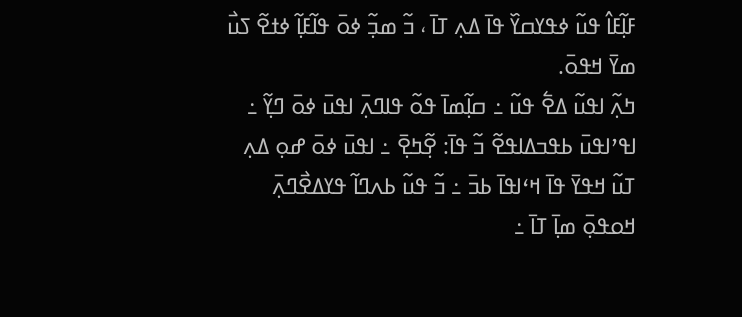ߓߊ߲߬ߓߊ߮ ߟߎ߬ ߦߟߌߛߌ߰ ߟߊ߫ ߡߍ߲ ߠߊ߫ ، ߏ߬ ߘߏ߲߬ ߦߋ߫ ߟߊ߬ߓߊ߲߬ ߦߙߐ߬ ߖߎ߯ ߘߌ߫ ߞߟߋ߫.
ߤߍ߲߬ ߊߟߎ߬ ߡߐ߱ ߟߎ߬ ߸ ߛߊ߲߬ߘߊ߫ ߟߋ߬ ߟߊߣߍ߲߫ ߊߟߎ߫ ߦߋ߫ ߣߌ߲߬ ߸ ߊߟߴߊߟߎ߫ ߕߟߏߡߊߟߐ߬ ߏ߬ ߟߊ߫: ߐ߲߬ߤߐ߲߫ ߸ ߊߟߎ߫ ߦߋ߫ ߝߋ߲ ߡߍ߲ ߠߎ߬ ߞߟߌ߫ ߟߊ߫ ߞߵߊߟߊ߫ ߕߏ߫ ߸ ߏ߬ ߟߎ߬ ߕߍߣߊ߬ ߟߌߡߐ߯ߣߍ߲߫ ߞߋߟߋ߲߫ ߘߊ߲߫ ߠߊ߫ ߸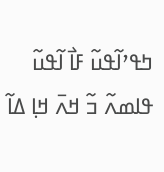ߤߟߴߊ߬ߟߎ߬ ߓߊ߯ ߊ߬ߟߎ߬ ߟߊߘߍ߬ ߏ߬ ߞߍ߫ ߞߊ߲ ߡߊ߬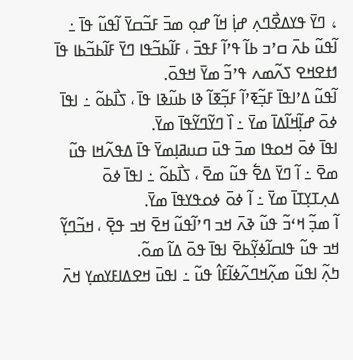، ߣߌ߫ ߟߌߡߐ߯ߣߍ߲ ߝߊ߲߭ ߞߊ߬ ߝߋ߲ ߘߏ߫ ߓߏ߬ߛߌ߫ ߊ߬ߟߎ߬ ߟߊ߫ ߸ ߊ߬ߟߎ߬ ߕߍ߫ ߛߴߏ ߕߊ߬ ߟߴߊ߬ ߓߟߏ߫ ، ߓߊ߬ߕߏ߬ߟߊ ߣߌ߫ ߓߊ߬ߕߏ߬ߕߊ ߟߊ߫ ߗߙߐߞߐ ߖߍ߬ߘߍ ߟߴߏ߬ ߘߌ߫ ߞߟߋ߫.
ߊ߬ߟߎ߬ ߡߴߊߟߊ߫ ߓߏ߲߬ߧߴߊ߬ ߓߏ߲߬ߧߊ߬ ߢߊ ߕߎ߬ߢߊ ߟߊ߫ ، ߖߊ߯ߕߋ߬ ߸ ߊߟߊ߫ ߦߋ߫ ߝߊ߲߬ߞߊ߬ߡߊ߫ ߘߌ߫ ߸ ߊ߰ ߣߌ߬ߣߌ߬ߟߊ߫ ߘߌ߫.
ߊߟߊ߫ ߦߋ߫ ߞߋߟߊ ߘߏ߫ ߟߎ߫ ߛߎߥߊ߲ߘߌ߫ ߟߊ߫ ߡߟߍ߬ߞߊ ߟߎ߬ ߘߐ߫ ߸ ߊ߬ ߣߌ߫ ߡߐ߱ ߟߎ߬ ߘߐ߫ ، ߖߊ߯ߕߋ߬ ߸ ߊߟߊ߫ ߦߋ߫ ߡߍ߲ߠߌ߲ߠߊ߫ ߘߌ߫ ߸ ߊ߬ ߦߋ߫ ߦߋߟߌߟߊ߫ ߘߌ߫.
ߊ߬ ߘߏ߲߬ ߞߵߏ߬ ߟߎ߬ ߢߍ߫ ߞߏ ߣߴߊ߬ߟߎ߬ ߞߐ߫ ߞߏ ߟߐ߲߫ ، ߞߏ߬ߣߌ߲߬ ߞߏ ߟߎ߬ ߟߊߛߊ߬ߦߌ߲߬ߕߐ߫ ߊߟߊ߫ ߟߋ߫ ߡߊ߬ ߘߋ߬.
ߤߍ߲߬ ߊߟߎ߬ ߘߍ߲߬ߞߣߍ߬ߦߊ߬ߓߊ߮ ߟߎ߬ ߸ ߊߟߎ߫ ߞߐߡߊߓߌߘߌ߲ ߞߍ߫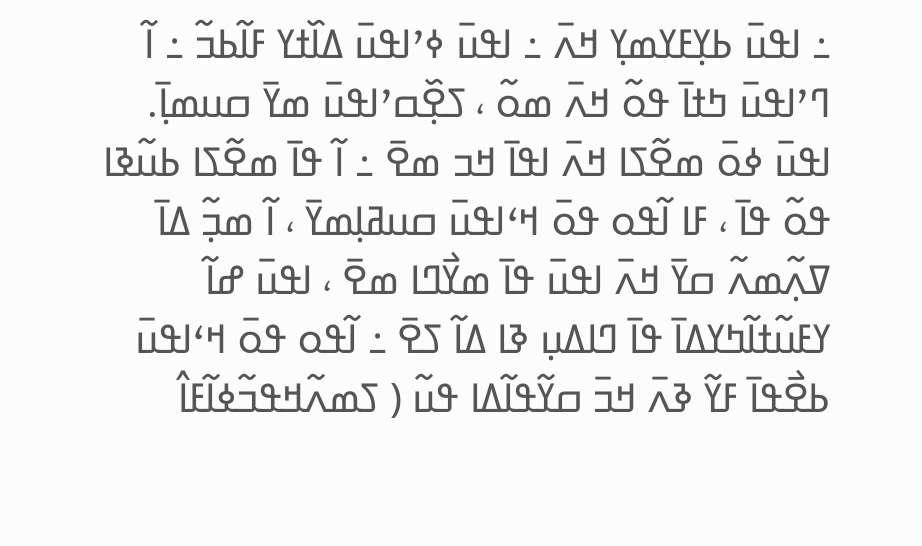߸ ߊߟߎ߫ ߕߌ߲ߓߌߘߌ߲ ߞߍ߫ ߸ ߊߟߎ߫ ߦߴߊߟߎ߫ ߡߊ߰ߙߌ ߓߊ߬ߕߏ߬ ߸ ߊ߬ ߣߴߊߟߎ߫ ߤߙߊ߫ ߟߋ߬ ߞߍ߫ ߘߋ߬ ، ߖߐ߲߰ߛߴߊߟߎ߫ ߘߌ߫ ߛߎߘߊ߲߫.
ߊߟߎ߫ ߦߋ߫ ߘߐ߬ߖߊ ߞߍ߫ ߊߟߊ߫ ߞߏ ߘߐ߫ ߸ ߊ߬ ߟߊ߫ ߘߐ߬ߖߊ ߕߎ߬ߢߊ ߟߋ߬ ߟߊ߫ ، ߓߊ ߊ߬ߟߋ ߟߋ߫ ߞߵߊߟߎ߫ ߛߎߥߊ߲ߘߌ߫ ، ߊ߬ ߘߏ߲߬ ߡߊ߫ ߜߍ߲߬ߘߍ߬ ߛߌ߫ ߞߍ߫ ߊߟߎ߫ ߟߊ߫ ߘߌ߯ߣߊ ߘߐ߫ ، ߊߟߎ߫ ߝߊ߬ ߌߓߎ߬ߙߊ߬ߤߌߡߊ߫ ߟߊ߫ ߣߊߡߎ߲ ߢߊ ߡߊ߬ ߖߐ߫ ߸ ߊ߬ߟߋ ߟߋ߫ ߞߵߊߟߎ߫ ߕߐ߯ߟߊ߫ ߓߌ߬ ߢߍ߫ ߞߏ߫ ߛߌ߬ߟߊ߬ߡߊ ߟߎ߬ ( ߖߘߍ߬ߞߟߏ߬ߦߊ߬ߓߊ߮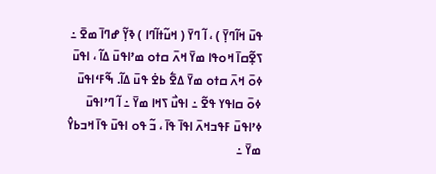ߟߎ߫ ߞߊ߬ߣߌ߲߫ ) ، ߊ߬ ߣߌ߫ ( ߞߎ߬ߙߊ߬ߣߊ ) ߢߌ߲߬ ߝߣߊ߫ ߘߐ߫ ߸ ߖߐ߲߬ߛߊ߫ ߞߋߟߊ ߘߌ߫ ߞߍ߫ ߛߙߋ ߘߴߊߟߎ߫ ߡߊ߬ ، ߊߟߎ߫ ߦߋ߫ ߞߍ߫ ߛߙߋ ߘߌ߫ ߡߐ߱ ߕߐ߭ ߟߎ߫ ߡߊ߬. ߒ߬ߓߵߊߟߎ߫ ߦߋ߫ ߛߊߟߌ ߟߐ߬ ߸ ߊߟߎ߯ ߖߞߊ ߘߌ߫ ߸ ߊ߬ ߣߴߊߟߎ߫ ߦߴߊߟߎ߫ ߓߟߏߞߍ߫ ߊߟߊ߫ ߟߊ߫ ، ߏ߬ ߟߋ ߊߟߎ߫ ߟߊ߫ ߞߏߕߌ߮ ߘߌ߫ ߸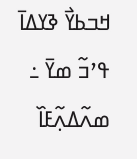ߞߏߕߌ߯ ߢߌߡߊ߫ ߟߴߏ߬ ߘߌ߫ ߸ ߘߍ߬ߡߍ߲߬ߓߊ߰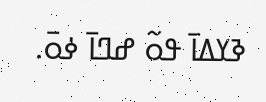ߢߌߡߊ߫ ߟߋ߬ ߝߣߊ߫ ߦߋ߫.